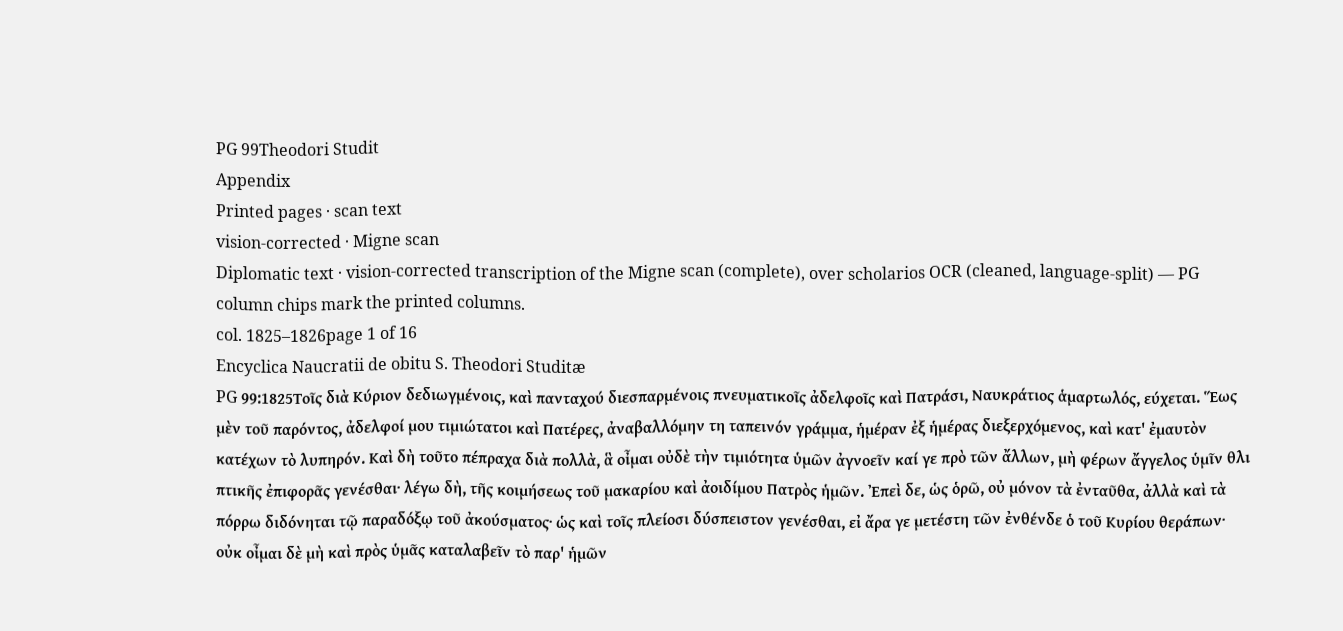PG 99Theodori Studit
Appendix
Printed pages · scan text
vision-corrected · Migne scan
Diplomatic text · vision-corrected transcription of the Migne scan (complete), over scholarios OCR (cleaned, language-split) — PG column chips mark the printed columns.
col. 1825–1826page 1 of 16
Encyclica Naucratii de obitu S. Theodori Studitæ
PG 99:1825Τοῖς διὰ Κύριον δεδιωγμένοις, καὶ πανταχού διεσπαρμένοις πνευματικοῖς ἀδελφοῖς καὶ Πατράσι, Ναυκράτιος ἁμαρτωλός, εύχεται. Ἕως μὲν τοῦ παρόντος, ἀδελφοί μου τιμιώτατοι καὶ Πατέρες, ἀναβαλλόμην τη ταπεινόν γράμμα, ἡμέραν ἐξ ἡμέρας διεξερχόμενος, καὶ κατ' ἐμαυτὸν κατέχων τὸ λυπηρόν. Καὶ δὴ τοῦτο πέπραχα διὰ πολλὰ, ἃ οἶμαι οὐδὲ τὴν τιμιότητα ὑμῶν ἀγνοεῖν καί γε πρὸ τῶν ἄλλων, μὴ φέρων ἄγγελος ὑμῖν θλι πτικῆς ἐπιφορᾶς γενέσθαι· λέγω δὴ, τῆς κοιμήσεως τοῦ μακαρίου καὶ ἀοιδίμου Πατρὸς ἡμῶν. Ἐπεὶ δε, ὡς ὁρῶ, οὐ μόνον τὰ ἐνταῦθα, ἀλλὰ καὶ τὰ πόρρω διδόνηται τῷ παραδόξῳ τοῦ ἀκούσματος· ὡς καὶ τοῖς πλείοσι δύσπειστον γενέσθαι, εἰ ἄρα γε μετέστη τῶν ἐνθένδε ὁ τοῦ Κυρίου θεράπων· οὐκ οἶμαι δὲ μὴ καὶ πρὸς ὑμᾶς καταλαβεῖν τὸ παρ' ἡμῶν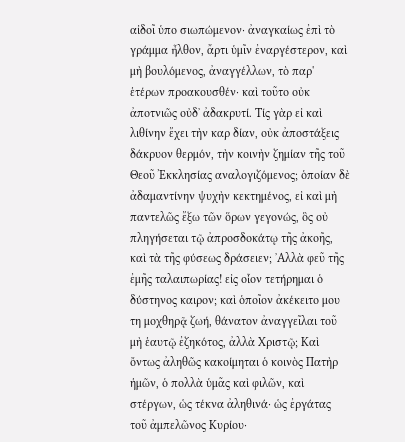αἰδοῖ ὑπο σιωπώμενον· ἀναγκαίως ἐπὶ τὸ γράμμα ἦλθον, ἄρτι ὑμῖν ἐναργέστερον, καὶ μὴ βουλόμενος, ἀναγγέλλων, τὸ παρ' ἑτέρων προακουσθέν· καὶ τοῦτο οὐκ ἀποτνιῶς οὐδ᾽ ἀδακρυτί. Τίς γὰρ εἰ καὶ λιθίνην ἔχει τὴν καρ δίαν, οὐκ ἀποστάξεις δάκρυον θερμόν, τὴν κοινὴν ζημίαν τῆς τοῦ Θεοῦ Ἐκκλησίας αναλογιζόμενος; ὁποίαν δὲ ἀδαμαντίνην ψυχὴν κεκτημένος, εἰ καὶ μὴ παντελῶς ἔξω τῶν ὅρων γεγονώς, ὃς οὐ πληγήσεται τῷ ἀπροσδοκάτῳ τῆς ἀκοῆς, καὶ τὰ τῆς φύσεως δράσειεν; ᾿Αλλὰ φεῦ τῆς ἐμῆς ταλαιπωρίας! εἰς οἷον τετήρημαι ὁ δύστηνος καιρον; καὶ ὁποῖον ἀκέκειτο μου τη μοχθηρᾷ ζωή, θάνατον ἀναγγεῖλαι τοῦ μὴ ἑαυτῷ ἐζηκότος, ἀλλὰ Χριστῷ; Καὶ ὄντως ἀληθῶς κακοίμηται ὁ κοινὸς Πατὴρ ἡμῶν, ὁ πολλὰ ὑμᾶς καὶ φιλῶν, καὶ στέργων, ὡς τέκνα ἀληθινά· ὡς ἐργάτας τοῦ ἀμπελῶνος Κυρίου·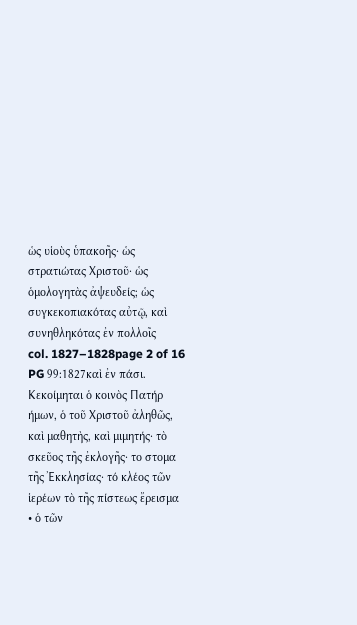ὡς υἱοὺς ὑπακοῆς· ὡς στρατιώτας Χριστοῦ· ὡς ὁμολογητὰς ἀψευδείς; ὡς συγκεκοπιακότας αὐτῷ, καὶ συνηθληκότας ἐν πολλοῖς
col. 1827–1828page 2 of 16
PG 99:1827καὶ ἐν πάσι. Κεκοίμηται ὁ κοινὸς Πατήρ ήμων, ὁ τοῦ Χριστοῦ ἀληθῶς, καὶ μαθητὴς, καὶ μιμητής· τὸ σκεῦος τῆς ἐκλογῆς· το στομα τῆς Ἐκκλησίας· τό κλέος τῶν ἱερέων τὸ τῆς πίστεως ἔρεισμα • ὁ τῶν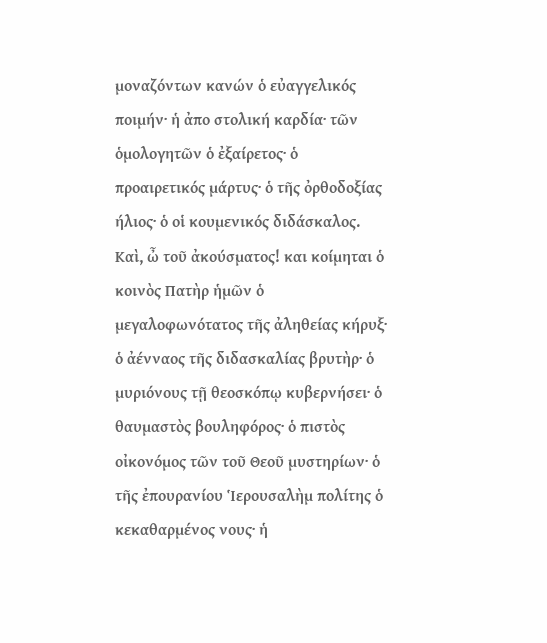μοναζόντων κανών ὁ εὐαγγελικός ποιμήν· ἡ ἀπο στολική καρδία· τῶν ὁμολογητῶν ὁ ἐξαίρετος· ὁ προαιρετικός μάρτυς· ὁ τῆς ὀρθοδοξίας ήλιος· ὁ οἱ κουμενικός διδάσκαλος. Καὶ, ὦ τοῦ ἀκούσματος! και κοίμηται ὁ κοινὸς Πατὴρ ἡμῶν ὁ μεγαλοφωνότατος τῆς ἀληθείας κήρυξ· ὁ ἀένναος τῆς διδασκαλίας βρυτὴρ· ὁ μυριόνους τῇ θεοσκόπῳ κυβερνήσει· ὁ θαυμαστὸς βουληφόρος· ὁ πιστὸς οἰκονόμος τῶν τοῦ Θεοῦ μυστηρίων· ὁ τῆς ἐπουρανίου Ἱερουσαλὴμ πολίτης ὁ κεκαθαρμένος νους· ἡ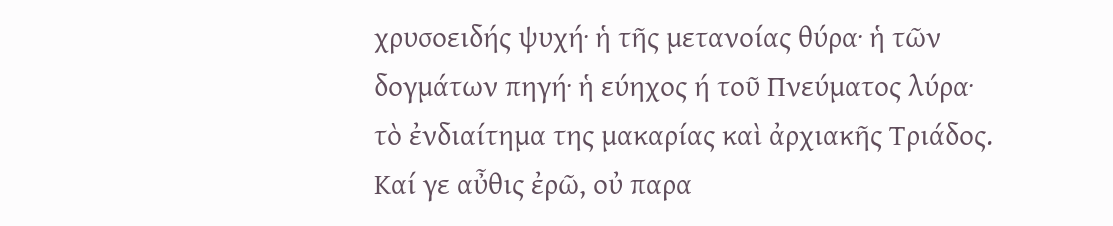χρυσοειδής ψυχή· ἡ τῆς μετανοίας θύρα· ἡ τῶν δογμάτων πηγή· ἡ εύηχος ή τοῦ Πνεύματος λύρα· τὸ ἐνδιαίτημα της μακαρίας καὶ ἀρχιακῆς Τριάδος. Καί γε αὖθις ἐρῶ, οὐ παρα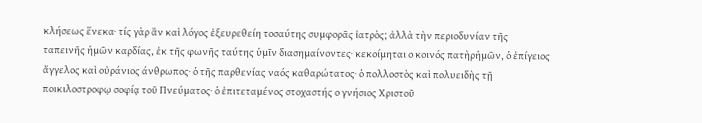κλήσεως ἕνεκα· τίς γὰρ ἂν καὶ λόγος ἐξευρεθείη τοσαύτης συμφορᾶς ἰατρὸς; ἀλλὰ τὴν περιοδυνίαν τῆς ταπεινῆς ἡμῶν καρδίας, ἐκ τῆς φωνῆς ταύτης ὑμῖν διασημαίνοντες· κεκοίμηται ο κοινός πατὴρἡμῶν, ὁ ἐπίγειος ἄγγελος καὶ οὐράνιος άνθρωπος· ὁ τῆς παρθενίας ναός καθαρώτατος· ὁ πολλοστὸς καὶ πολυειδὴς τῇ ποικιλοστροφῳ σοφίᾳ τοῦ Πνεύματος· ὁ ἐπιτεταμένος στοχαστής ο γνήσιος Χριστοῦ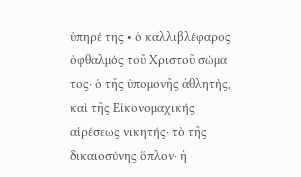ὑπηρέ της • ὁ καλλιβλέφαρος ὀφθαλμός τοῦ Χριστοῦ σώμα τος· ὁ τῆς ὑπομονῆς ἀθλητὴς, καὶ τῆς Εἰκονομαχικής αἱρέσεως νικητής· τὸ τῆς δικαιοσύνης ὅπλον· ἡ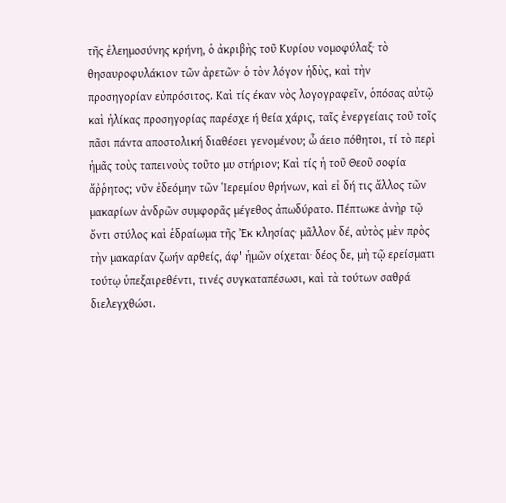τῆς ἐλεημοσύνης κρήνη, ὁ ἀκριβὴς τοῦ Κυρίου νομοφύλαξ· τὸ θησαυροφυλάκιον τῶν ἀρετῶν· ὁ τὸν λόγον ἡδὺς, καὶ τὴν προσηγορίαν εὐπρόσιτος. Καὶ τίς έκαν νὸς λογογραφεῖν, ὁπόσας αὐτῷ καὶ ἡλίκας προσηγορίας παρέσχε ή θεία χάρις, ταῖς ἐνεργείαις τοῦ τοῖς πᾶσι πάντα αποστολική διαθέσει γενομένου; ὦ άειο πόθητοι, τί τὸ περὶ ἡμᾶς τοὺς ταπεινοὺς τοῦτο μυ στήριον; Καὶ τίς ἡ τοῦ Θεοῦ σοφία ἄῤῥητος; νῦν ἐδεόμην τῶν Ἱερεμίου θρήνων, καὶ εἰ δή τις ἄλλος τῶν μακαρίων ἀνδρῶν συμφορᾶς μέγεθος ἀπωδύρατο. Πέπτωκε ἀνὴρ τῷ ὄντι στύλος καὶ ἑδραίωμα τῆς Ἐκ κλησίας· μᾶλλον δέ, αὐτὸς μὲν πρὸς τὴν μακαρίαν ζωήν αρθείς, άφ' ἡμῶν οίχεται· δέος δε, μὴ τῷ ερείσματι τούτῳ ὑπεξαιρεθέντι, τινές συγκαταπέσωσι, καὶ τὰ τούτων σαθρά διελεγχθώσι.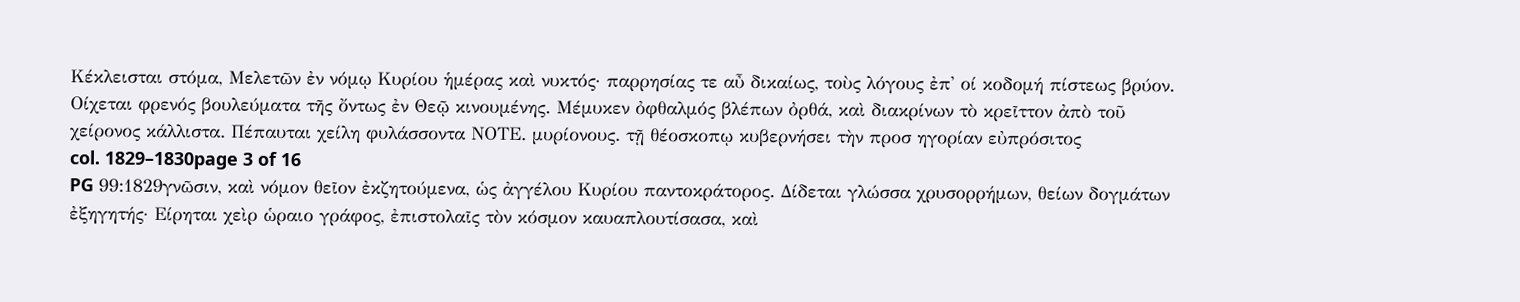Κέκλεισται στόμα, Μελετῶν ἐν νόμῳ Κυρίου ἡμέρας καὶ νυκτός· παρρησίας τε αὖ δικαίως, τοὺς λόγους ἐπ' οί κοδομή πίστεως βρύον. Οίχεται φρενός βουλεύματα τῆς ὄντως ἐν Θεῷ κινουμένης. Μέμυκεν ὀφθαλμός βλέπων ὀρθά, καὶ διακρίνων τὸ κρεῖττον ἀπὸ τοῦ χείρονος κάλλιστα. Πέπαυται χείλη φυλάσσοντα ΝΟΤΕ. μυρίονους. τῇ θέοσκοπῳ κυβερνήσει τὴν προσ ηγορίαν εὐπρόσιτος
col. 1829–1830page 3 of 16
PG 99:1829γνῶσιν, καὶ νόμον θεῖον ἐκζητούμενα, ὡς ἀγγέλου Κυρίου παντοκράτορος. Δίδεται γλώσσα χρυσορρήμων, θείων δογμάτων ἐξηγητής· Είρηται χεὶρ ὡραιο γράφος, ἐπιστολαῖς τὸν κόσμον καυαπλουτίσασα, καὶ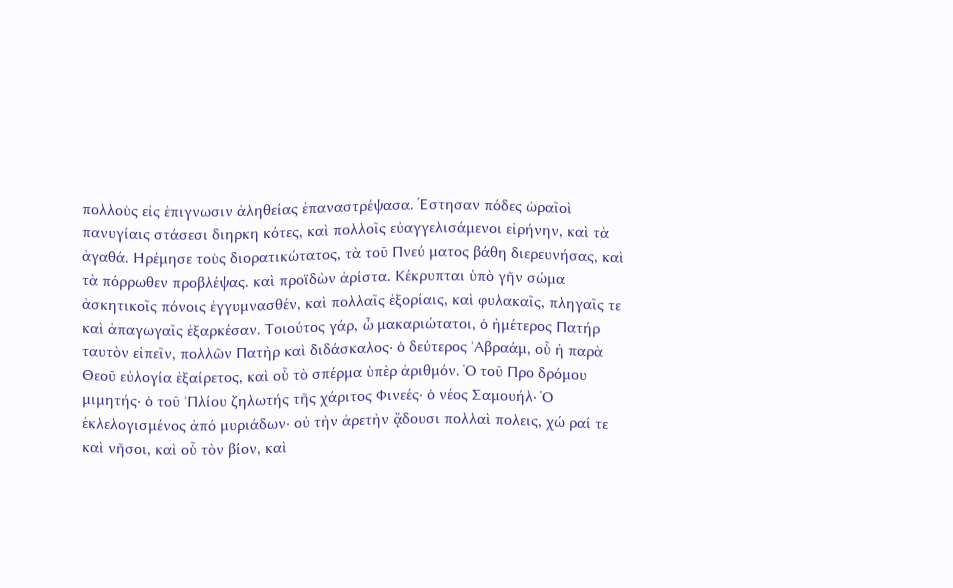πολλοὺς εἰς ἐπιγνωσιν ἀληθείας ἐπαναστρέψασα. Έστησαν πόδες ὡραῖοὶ πανυγίαις στάσεσι διηρκη κότες, καὶ πολλοῖς εὐαγγελισάμενοι εἰρήνην, καὶ τὰ ἀγαθά. Ηρέμησε τοὺς διορατικώτατος, τὰ τοῦ Πνεύ ματος βάθη διερευνήσας, καὶ τὰ πόρρωθεν προβλέψας. καὶ προϊδὼν ἀρίστα. Κέκρυπται ὑπὸ γῆν σώμα ἀσκητικοῖς πόνοις ἐγγυμνασθέν, καὶ πολλαῖς ἐξορίαις, καὶ φυλακαῖς, πληγαῖς τε καὶ ἀπαγωγαῖς ἐξαρκέσαν. Τοιούτος γάρ, ὦ μακαριώτατοι, ὁ ἡμέτερος Πατήρ ταυτὸν εἰπεῖν, πολλῶν Πατὴρ καὶ διδάσκαλος· ὁ δεύτερος ᾿Αβραάμ, οὗ ἡ παρὰ Θεοῦ εὐλογία ἐξαίρετος, καὶ οὗ τὸ σπέρμα ὑπὲρ ἀριθμόν. Ὁ τοῦ Προ δρόμου μιμητής· ὁ τοῦ ᾿Πλίου ζηλωτής τῆς χάριτος Φινεές· ὁ νέος Σαμουήλ· Ὁ ἐκλελογισμένος ἀπό μυριάδων· οὐ τὴν ἀρετὴν ᾄδουσι πολλαὶ πολεις, χώ ραί τε καὶ νῆσοι, καὶ οὗ τὸν βίον, καὶ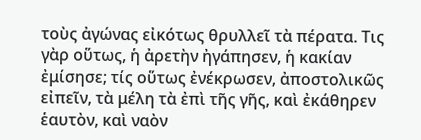τοὺς ἀγώνας εἰκότως θρυλλεῖ τὰ πέρατα. Τις γὰρ οὕτως, ἡ ἀρετὴν ἠγάπησεν, ἡ κακίαν ἐμίσησε; τίς οὕτως ἐνέκρωσεν, ἀποστολικῶς εἰπεῖν, τὰ μέλη τὰ ἐπὶ τῆς γῆς, καὶ ἐκάθηρεν ἑαυτὸν, καὶ ναὸν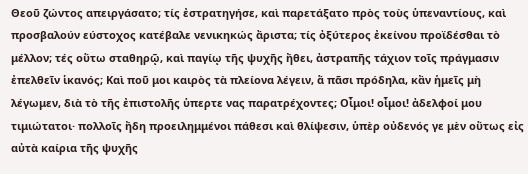Θεοῦ ζώντος απειργάσατο; τίς ἐστρατηγήσε, καὶ παρετάξατο πρὸς τοὺς ὑπεναντίους, καὶ προσβαλούν εύστοχος κατέβαλε νενικηκώς ἄριστα; τίς ὀξύτερος ἐκείνου προϊδέσθαι τὸ μέλλον; τές οὕτω σταθηρῷ, καὶ παγίῳ τῆς ψυχῆς ἤθει, ἀστραπῆς τάχιον τοῖς πράγμασιν ἐπελθεῖν ἱκανός; Καὶ ποῦ μοι καιρὸς τὰ πλείονα λέγειν, ἅ πᾶσι πρόδηλα, κἂν ἡμεῖς μὴ λέγωμεν, διὰ τὸ τῆς ἐπιστολῆς ὑπερτε νας παρατρέχοντες; Οἶμοι! οἶμοι! ἀδελφοί μου τιμιώτατοι· πολλοῖς ἤδη προειλημμένοι πάθεσι καὶ θλίψεσιν, ὑπὲρ οὐδενός γε μὲν οὕτως εἰς αὐτὰ καίρια τῆς ψυχῆς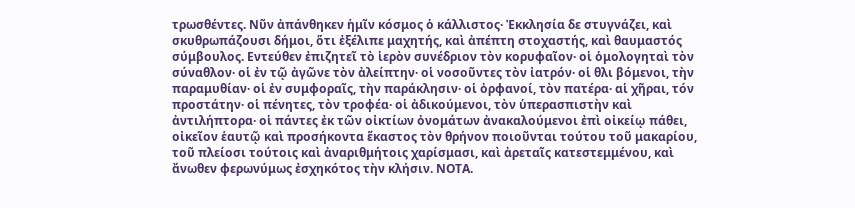τρωσθέντες. Νῦν ἀπάνθηκεν ἡμῖν κόσμος ὁ κάλλιστος· Ἐκκλησία δε στυγνάζει, καὶ σκυθρωπάζουσι δήμοι, ὅτι ἐξέλιπε μαχητής, καὶ ἀπέπτη στοχαστής, καὶ θαυμαστός σύμβουλος. Εντεύθεν ἐπιζητεῖ τὸ ἱερὸν συνέδριον τὸν κορυφαῖον· οἱ ὁμολογηταὶ τὸν σύναθλον· οἱ ἐν τῷ ἀγῶνε τὸν ἀλείπτην· οἱ νοσοῦντες τὸν ἰατρόν· οἱ θλι βόμενοι, τὴν παραμυθίαν· οἱ ἐν συμφοραῖς, τὴν παράκλησιν· οἱ ὀρφανοί, τὸν πατέρα· αἱ χῆραι, τόν προστάτην· οἱ πένητες, τὸν τροφέα· οἱ ἀδικούμενοι, τὸν ὑπερασπιστὴν καὶ ἀντιλήπτορα· οἱ πάντες ἐκ τῶν οἰκτίων ὀνομάτων ἀνακαλούμενοι ἐπὶ οἰκείῳ πάθει, οἰκεῖον ἑαυτῷ καὶ προσήκοντα ἕκαστος τὸν θρήνον ποιοῦνται τούτου τοῦ μακαρίου, τοῦ πλείοσι τούτοις καὶ ἀναριθμήτοις χαρίσμασι, καὶ ἀρεταῖς κατεστεμμένου, καὶ ἄνωθεν φερωνύμως ἐσχηκότος τὴν κλήσιν. ΝΟΤΑ.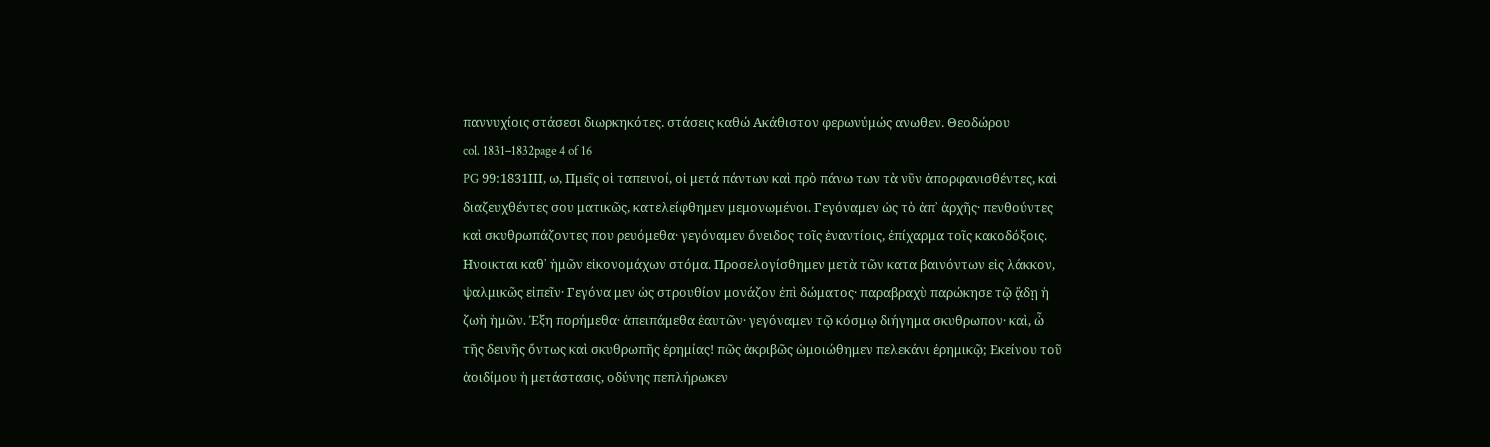παννυχίοις στάσεσι διωρκηκότες. στάσεις καθώ Ακάθιστον φερωνύμώς ανωθεν. Θεοδώρου
col. 1831–1832page 4 of 16
PG 99:1831ΙΙΙ, ω, Πμεῖς οἱ ταπεινοί, οἱ μετά πάντων καὶ πρὸ πάνω των τὰ νῦν ἀπορφανισθέντες, καὶ διαζευχθέντες σου ματικῶς, κατελείφθημεν μεμονωμένοι. Γεγόναμεν ὡς τὸ ἀπ᾿ ἀρχῆς· πενθούντες καὶ σκυθρωπάζοντες που ρευόμεθα· γεγόναμεν ὄνειδος τοῖς ἐναντίοις, ἐπίχαρμα τοῖς κακοδόξοις. Ηνοικται καθ᾿ ἡμῶν εἰκονομάχων στόμα. Προσελογίσθημεν μετὰ τῶν κατα βαινόντων εἰς λάκκον, ψαλμικῶς εἰπεῖν· Γεγόνα μεν ὡς στρουθίον μονάζον ἐπὶ δώματος· παραβραχὺ παρώκησε τῷ ᾅδῃ ἡ ζωὴ ἡμῶν. Έξη πορήμεθα· ἀπειπάμεθα ἑαυτῶν· γεγόναμεν τῷ κόσμῳ διήγημα σκυθρωπον· καὶ, ὦ τῆς δεινῆς ὄντως καὶ σκυθρωπῆς ἐρημίας! πῶς ἀκριβῶς ὡμοιώθημεν πελεκάνι ἐρημικῷ; Εκείνου τοῦ ἀοιδίμου ἡ μετάστασις, οδύνης πεπλήρωκεν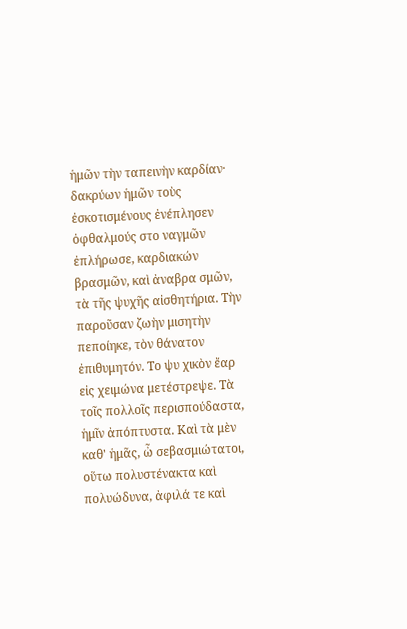ἡμῶν τὴν ταπεινὴν καρδίαν· δακρύων ἡμῶν τοὺς ἐσκοτισμένους ἐνέπλησεν ὀφθαλμούς στο ναγμῶν ἐπλήρωσε, καρδιακών βρασμῶν, καὶ ἀναβρα σμῶν, τὰ τῆς ψυχῆς αἰσθητήρια. Τὴν παροῦσαν ζωὴν μισητὴν πεποίηκε, τὸν θάνατον ἐπιθυμητόν. Το ψυ χικὸν ἔαρ εἰς χειμώνα μετέστρεψε. Τὰ τοῖς πολλοῖς περισπούδαστα, ἡμῖν ἀπόπτυστα. Καὶ τὰ μὲν καθ' ἡμᾶς, ὦ σεβασμιώτατοι, οὕτω πολυστένακτα καὶ πολυώδυνα, ἀφιλά τε καὶ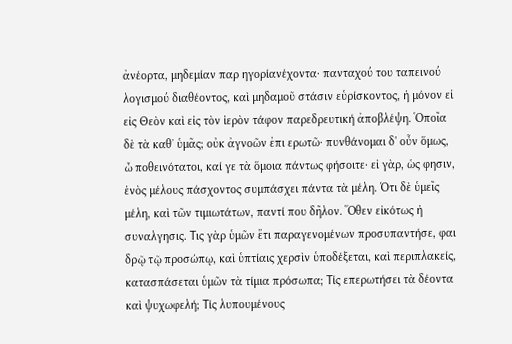ἀνέορτα, μηδεμίαν παρ ηγορίανέχοντα· πανταχού του ταπεινού λογισμού διαθέοντος, καὶ μηδαμοῦ στάσιν εὑρίσκοντος, ἡ μόνον εἰ εἰς Θεὸν καὶ εἰς τὸν ἱερὸν τάφον παρεδρευτική ἀποβλέψη. Ὁποῖα δὲ τὰ καθ᾽ ὑμᾶς; οὐκ ἀγνοῶν ἐπι ερωτῶ· πυνθάνομαι δ' οὖν ὅμως, ὦ ποθεινότατοι, καί γε τὰ ὅμοια πάντως φήσοιτε· εἰ γὰρ, ὡς φησιν, ἑνὸς μέλους πάσχοντος συμπάσχει πάντα τὰ μέλη. Ότι δὲ ὑμεῖς μέλη, καὶ τῶν τιμιωτάτων, παντί που δῆλον. Ὅθεν εἰκότως ἡ συναλγησις. Τις γὰρ ὑμῶν ἔτι παραγενομένων προσυπαντήσε, φαι δρῷ τῷ προσώπῳ, καὶ ὑπτίαις χερσὶν ὑποδέξεται, καὶ περιπλακείς, κατασπάσεται ὑμῶν τὰ τίμια πρόσωπα; Τίς επερωτήσει τὰ δέοντα καὶ ψυχωφελή; Τίς λυπουμένους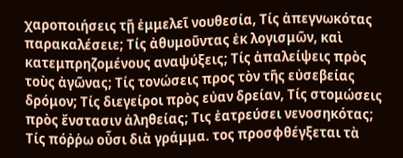χαροποιήσεις τῇ ἐμμελεῖ νουθεσία, Τίς ἀπεγνωκότας παρακαλέσειε; Τίς ἀθυμοῦντας ἐκ λογισμῶν, καὶ κατεμπρηζομένους αναψύξεις; Τίς ἀπαλείψεις πρὸς τοὺς ἀγῶνας; Τίς τονώσεις προς τὸν τῆς εὐσεβείας δρόμον; Τίς διεγείροι πρὸς εὐαν δρείαν, Τίς στομώσεις πρὸς ἔνστασιν ἀληθείας; Τις ἐατρεύσει νενοσηκότας; Τίς πόῤῥω οὖσι διὰ γράμμα. τος προσφθέγξεται τὰ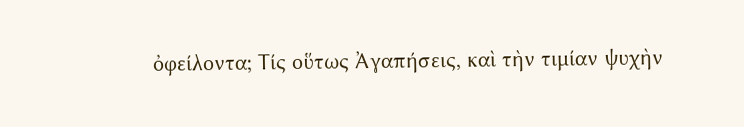ὀφείλοντα; Τίς οὕτως Ἀγαπήσεις, καὶ τὴν τιμίαν ψυχὴν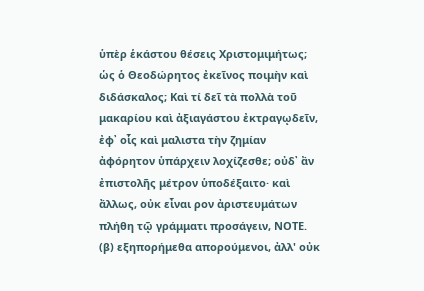ὑπὲρ ἑκάστου θέσεις Χριστομιμήτως; ὡς ὁ Θεοδώρητος ἐκεῖνος ποιμὴν καὶ διδάσκαλος; Καὶ τί δεῖ τὰ πολλὰ τοῦ μακαρίου καὶ ἀξιαγάστου ἐκτραγῳδεῖν, ἐφ᾽ οἷς καὶ μαλιστα τὴν ζημίαν ἀφόρητον ὑπάρχειν λοχίζεσθε; οὐδ᾽ ἂν ἐπιστολῆς μέτρον ὑποδέξαιτο· καὶ ἄλλως, οὐκ εἶναι ρον ἀριστευμάτων πλήθη τῷ γράμματι προσάγειν, ΝΟΤΕ. (β) εξηπορήμεθα απορούμενοι, ἀλλ' οὐκ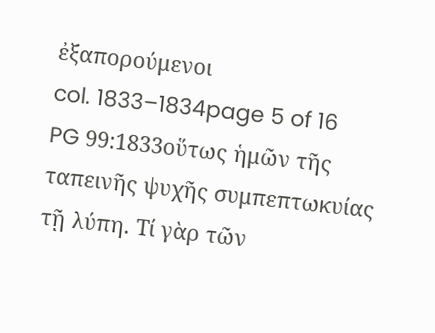ἐξαπορούμενοι
col. 1833–1834page 5 of 16
PG 99:1833οὕτως ἡμῶν τῆς ταπεινῆς ψυχῆς συμπεπτωκυίας τῇ λύπη. Τί γὰρ τῶν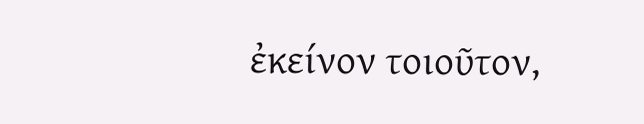ἐκείνον τοιοῦτον,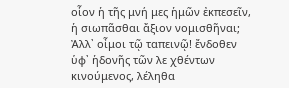οἷον ἡ τῆς μνή μες ἡμῶν ἐκπεσεῖν, ἡ σιωπᾶσθαι ἄξιον νομισθῆναι; Ἀλλ᾽ οἶμοι τῷ ταπεινῷ! ἔνδοθεν ὑφ᾽ ἡδονῆς τῶν λε χθέντων κινούμενος, λέληθα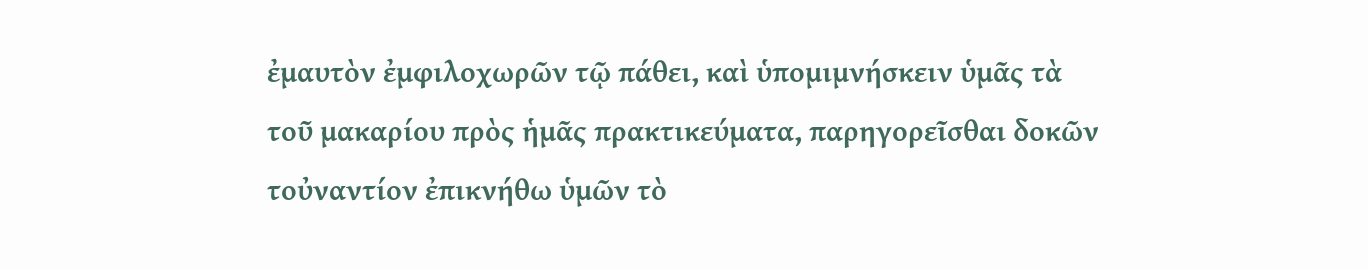ἐμαυτὸν ἐμφιλοχωρῶν τῷ πάθει, καὶ ὑπομιμνήσκειν ὑμᾶς τὰ τοῦ μακαρίου πρὸς ἡμᾶς πρακτικεύματα, παρηγορεῖσθαι δοκῶν τοὐναντίον ἐπικνήθω ὑμῶν τὸ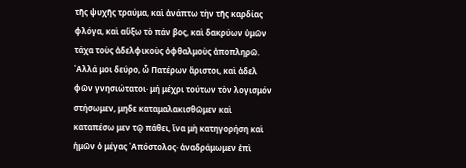τῆς ψυχῆς τραύμα, καὶ ἀνάπτω τὴν τῆς καρδίας φλόγα, καὶ αὔξω τὸ πάν βος, καὶ δακρύων ὑμῶν τάχα τοὺς ἀδελφικοὺς ὀφθαλμοὺς ἀποπληρῶ. ᾿Αλλά μοι δεύρο, ὦ Πατέρων ἄριστοι, καὶ ἀδελ φῶν γνησιώτατοι· μή μέχρι τούτων τὸν λογισμόν στήσωμεν, μηδε καταμαλακισθῶμεν καὶ καταπέσω μεν τῷ πάθει, ἵνα μὴ κατηγορήση καὶ ἡμῶν ὁ μέγας ᾿Απόστολος· ἀναδράμωμεν ἐπὶ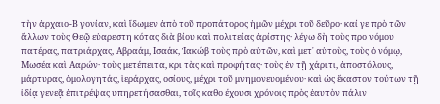τὴν ἀρχαιο-Β γονίαν, καὶ ἴδωμεν ἀπὸ τοῦ προπάτορος ἡμῶν μέχρι τοῦ δεῦρο· καί γε πρὸ τῶν ἄλλων τοὺς Θεῷ εὐαρεστη κότας διὰ βίου καὶ πολιτείας ἀρίστης· λέγω δὴ τοὺς προ νόμου πατέρας, πατριάρχας, Αβραάμ, Ισαάκ, Ἰακώβ τοὺς πρὸ αὐτῶν, καὶ μετ᾿ αὐτοὺς, τοὺς ὁ νόμῳ, Μωσέα καὶ Ααρών· τοὺς μετέπειτα, κρι τὰς καὶ προφήτας· τοὺς ἐν τῇ χάριτι, ἀποστόλους, μάρτυρας, ὁμολογητάς, ἱεράρχας, οσίους, μέχρι τοῦ μνημονευομένου· καὶ ὡς ἕκαστον τούτων τῇ ἰδίᾳ γενεᾷ ἐπιτρέψας υπηρετήσασθαι, τοῖς καθο έχουσι χρόνοις πρὸς ἑαυτὸν πάλιν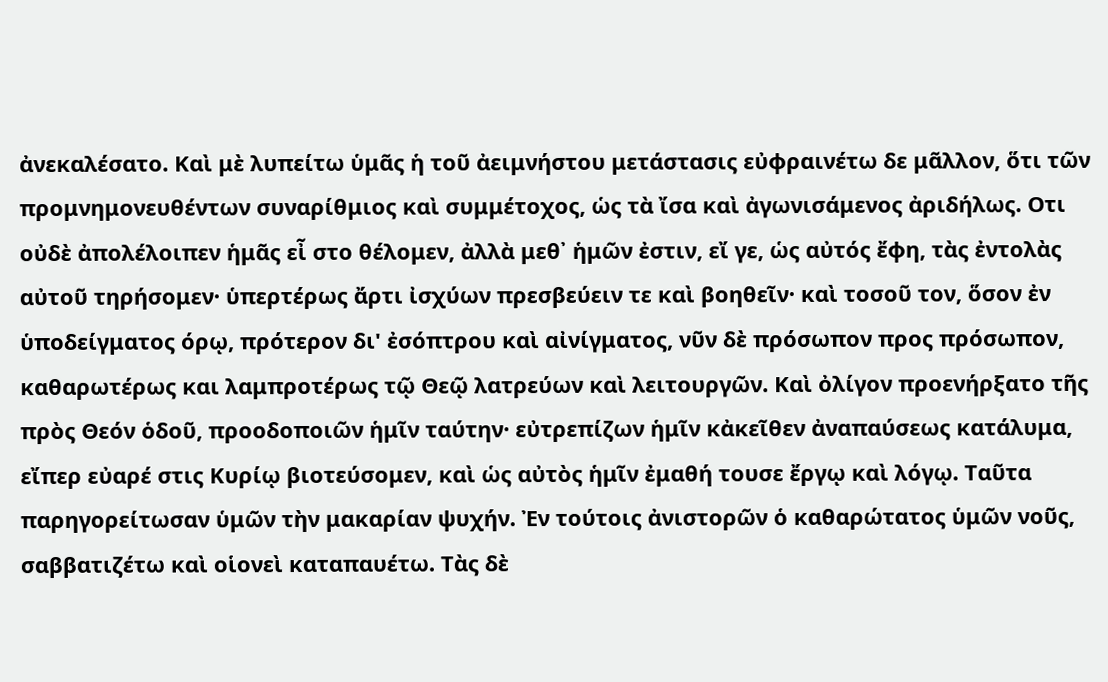ἀνεκαλέσατο. Καὶ μὲ λυπείτω ὑμᾶς ἡ τοῦ ἀειμνήστου μετάστασις εὐφραινέτω δε μᾶλλον, ὅτι τῶν προμνημονευθέντων συναρίθμιος καὶ συμμέτοχος, ὡς τὰ ἴσα καὶ ἀγωνισάμενος ἀριδήλως. Οτι οὐδὲ ἀπολέλοιπεν ἡμᾶς εἶ στο θέλομεν, ἀλλὰ μεθ᾿ ἡμῶν ἐστιν, εἴ γε, ὡς αὐτός ἔφη, τὰς ἐντολὰς αὐτοῦ τηρήσομεν· ὑπερτέρως ἄρτι ἰσχύων πρεσβεύειν τε καὶ βοηθεῖν· καὶ τοσοῦ τον, ὅσον ἐν ὑποδείγματος όρῳ, πρότερον δι' ἐσόπτρου καὶ αἰνίγματος, νῦν δὲ πρόσωπον προς πρόσωπον, καθαρωτέρως και λαμπροτέρως τῷ Θεῷ λατρεύων καὶ λειτουργῶν. Καὶ ὀλίγον προενήρξατο τῆς πρὸς Θεόν ὁδοῦ, προοδοποιῶν ἡμῖν ταύτην· εὐτρεπίζων ἡμῖν κἀκεῖθεν ἀναπαύσεως κατάλυμα, εἴπερ εὐαρέ στις Κυρίῳ βιοτεύσομεν, καὶ ὡς αὐτὸς ἡμῖν ἐμαθή τουσε ἔργῳ καὶ λόγῳ. Ταῦτα παρηγορείτωσαν ὑμῶν τὴν μακαρίαν ψυχήν. Ἐν τούτοις ἀνιστορῶν ὁ καθαρώτατος ὑμῶν νοῦς, σαββατιζέτω καὶ οἱονεὶ καταπαυέτω. Τὰς δὲ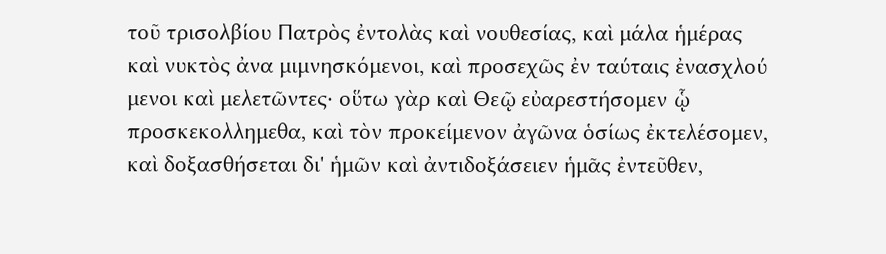τοῦ τρισολβίου Πατρὸς ἐντολὰς καὶ νουθεσίας, καὶ μάλα ἡμέρας καὶ νυκτὸς ἀνα μιμνησκόμενοι, καὶ προσεχῶς ἐν ταύταις ἐνασχλού μενοι καὶ μελετῶντες· οὕτω γὰρ καὶ Θεῷ εὐαρεστήσομεν ᾧ προσκεκολλημεθα, καὶ τὸν προκείμενον ἀγῶνα ὁσίως ἐκτελέσομεν, καὶ δοξασθήσεται δι' ἡμῶν καὶ ἀντιδοξάσειεν ἡμᾶς ἐντεῦθεν,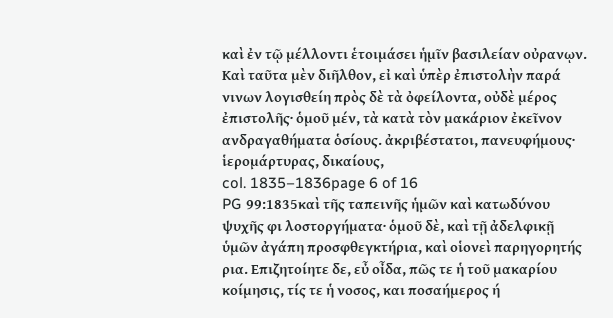καὶ ἐν τῷ μέλλοντι ἑτοιμάσει ἡμῖν βασιλείαν οὐρανῳν. Καὶ ταῦτα μὲν διῆλθον, εἰ καὶ ὑπὲρ ἐπιστολὴν παρά νινων λογισθείη πρὸς δὲ τὰ ὀφείλοντα, οὐδὲ μέρος ἐπιστολῆς· ὁμοῦ μέν, τὰ κατὰ τὸν μακάριον ἐκεῖνον ανδραγαθήματα ὁσίους. ἀκριβέστατοι, πανευφήμους· ἱερομάρτυρας, δικαίους,
col. 1835–1836page 6 of 16
PG 99:1835καὶ τῆς ταπεινῆς ἡμῶν καὶ κατωδύνου ψυχῆς φι λοστοργήματα· ὁμοῦ δὲ, καὶ τῇ ἀδελφικῇ ὑμῶν ἀγάπη προσφθεγκτήρια, καὶ οἱονεὶ παρηγορητής ρια. Επιζητοίητε δε, εὖ οἶδα, πῶς τε ἡ τοῦ μακαρίου κοίμησις, τίς τε ἡ νοσος, και ποσαήμερος ή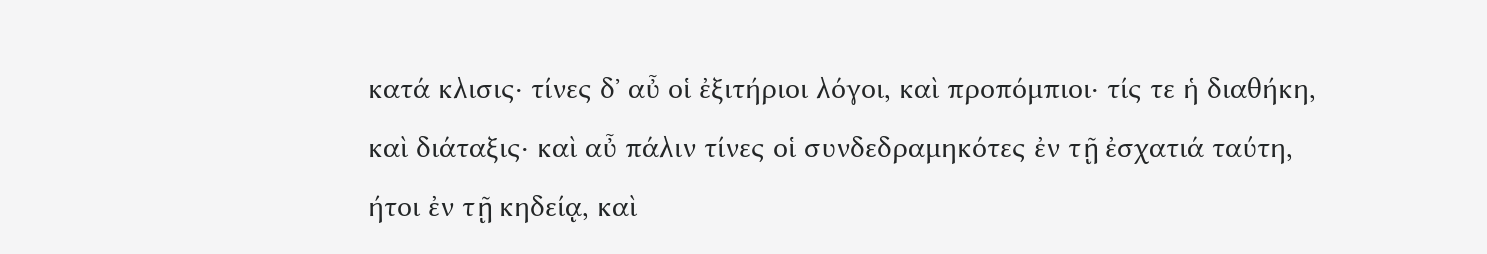κατά κλισις· τίνες δ᾽ αὖ οἱ ἐξιτήριοι λόγοι, καὶ προπόμπιοι· τίς τε ἡ διαθήκη, καὶ διάταξις· καὶ αὖ πάλιν τίνες οἱ συνδεδραμηκότες ἐν τῇ ἐσχατιά ταύτη, ήτοι ἐν τῇ κηδείᾳ, καὶ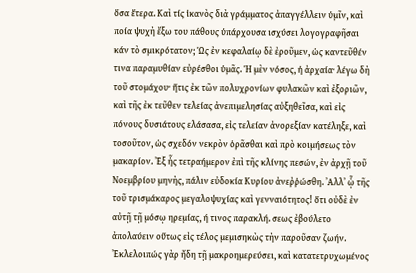ὅσα ἕτερα. Καὶ τίς ἱκανὸς διὰ γράμματος ἀπαγγέλλειν ὑμῖν, καὶ ποία ψυχὴ ἔξω του πάθους ὑπάρχουσα ισχύσει λογογραφῆσαι κάν τὸ σμικρότατον; Ὡς ἐν κεφαλαίῳ δὲ ἐροῦμεν, ὡς καντεῦθέν τινα παραμυθίαν εὐρέσθοι ὑμᾶς. Ἡ μὲν νόσος, ἡ ἀρχαία· λέγω δὴ τοῦ στομάχου· ἥτις ἐκ τῶν πολυχρονίων φυλακῶν καὶ ἐξοριῶν, καὶ τῆς ἐκ τεῦθεν τελείας ἀνεπιμελησίας αὐξηθεῖσα, καὶ εἰς πόνους δυσιάτους ελάσασα, εἰς τελείαν ἀνορεξίαν κατέληξε, καὶ τοσοῦτον, ὡς σχεδόν νεκρὸν ὁρᾶσθαι καὶ πρὸ κοιμήσεως τὸν μακαρίον. Ἐξ ἧς τετραήμερον ἐπὶ τῆς κλίνης πεσών, ἐν ἀρχῇ τοῦ Νοεμβρίου μηνὴς, πάλιν εὐδοκία Κυρίου ἀνεῤῥώσθη. ᾿Αλλ᾽ ᾧ τῆς τοῦ τρισμάκαρος μεγαλοψυχίας καὶ γενναιότητος! ὅτι οὐδὲ ἐν αὐτῇ τῇ μόσῳ ηρεμίας, ή τινος παρακλή. σεως ἐβούλετο ἀπολαύειν οὕτως εἰς τέλος μεμισηκὼς τὴν παροῦσαν ζωήν. Ἐκλελοιπώς γὰρ ἤδη τῇ μακροημερεύσει, καὶ κατατετρυχωμένος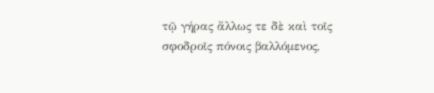τῷ γήρας ἄλλως τε δὲ καὶ τοῖς σφοδροῖς πόνοις βαλλόμενος,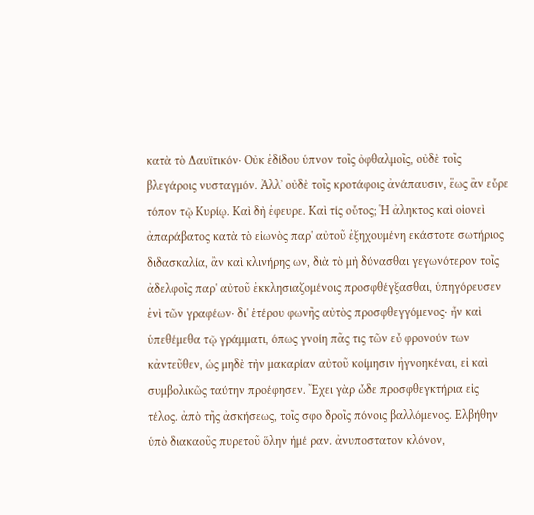κατὰ τὸ Δαυϊτικόν· Οὐκ ἐδίδου ὑπνον τοῖς ὀφθαλμοῖς, οὐδὲ τοῖς βλεγάροις νυσταγμόν. Ἀλλ᾿ οὐδὲ τοῖς κροτάφοις ἀνάπαυσιν, ἕως ἂν εὗρε τόπον τῷ Κυρίῳ. Καὶ δὴ ἐφευρε. Καὶ τίς οὗτος; Ἡ ἀληκτος καὶ οἱονεὶ ἀπαράβατος κατὰ τὸ εἰωνὸς παρ' αὐτοῦ ἐξηχουμένη εκάστοτε σωτήριος διδασκαλία, ἂν καὶ κλινήρης ων, διὰ τὸ μὴ δύνασθαι γεγωνότερον τοῖς ἀδελφοῖς παρ' αὐτοῦ ἐκκλησιαζομένοις προσφθέγξασθαι, ὑπηγόρευσεν ἐνὶ τῶν γραφέων· δι' ἑτέρου φωνῆς αὐτὸς προσφθεγγόμενος· ἦν καὶ ὑπεθέμεθα τῷ γράμματι, όπως γνοίη πᾶς τις τῶν εὖ φρονούν των κἀντεῦθεν, ὡς μηδὲ τὴν μακαρίαν αὐτοῦ κοίμησιν ἠγνοηκέναι, εἰ καὶ συμβολικῶς ταύτην προέφησεν. Ἔχει γὰρ ὧδε προσφθεγκτήρια εἰς τέλος. ἀπὸ τῆς ἀσκήσεως, τοῖς σφο δροῖς πόνοις βαλλόμενος. Ελβήθην ὑπὸ διακαοῦς πυρετοῦ ὅλην ἡμέ ραν. ἀνυποστατον κλόνον,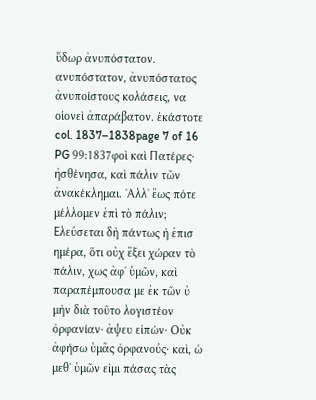ὕδωρ ἀνυπόστατον. ανυπόστατον, ἀνυπόστατος ἀνυποίστους κολάσεις, να οἱονεὶ ἀπαράβατον. ἑκάστοτε
col. 1837–1838page 7 of 16
PG 99:1837φοὶ καὶ Πατέρες· ἠσθένησα, καὶ πάλιν τῶν ἀνακέκλημαι. ᾿Αλλ᾿ ἕως πότε μέλλομεν ἐπὶ τὸ πάλιν; Ελεύσεται δὴ πάντως ἡ ἐπισ ημέρα, ὅτι οὐχ ἕξει χώραν τὸ πάλιν, χως ἀφ᾽ ὑμῶν, καὶ παραπέμπουσα με ἐκ τῶν ὐ μὴν διὰ τοῦτο λογιστέον ὀρφανίαν· ἀψευ εἰπών· Οὐκ ἀφήσω ὑμᾶς ὀρφανούς· καὶ, ὡ μεθ᾽ ὑμῶν εἰμι πάσας τὰς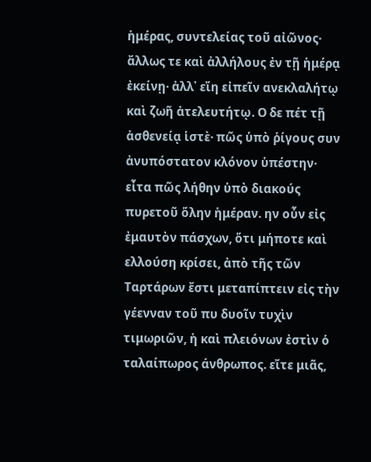ἡμέρας, συντελείας τοῦ αἰῶνος· ἄλλως τε καὶ ἀλλήλους ἐν τῇ ἡμέρᾳ ἐκείνῃ· ἀλλ᾽ εἴη εἰπεῖν ανεκλαλήτῳ καὶ ζωῆ ἀτελευτήτῳ. Ο δε πέτ τῇ ἀσθενείᾳ ἱστὲ· πῶς ὑπὸ ῥίγους συν ἀνυπόστατον κλόνον ὑπέστην· εἶτα πῶς λήθην ὑπὸ διακούς πυρετοῦ ὅλην ἡμέραν. ην οὖν εἰς ἐμαυτὸν πάσχων, ὅτι μήποτε καὶ ελλούση κρίσει, ἀπὸ τῆς τῶν Ταρτάρων ἔστι μεταπίπτειν εἰς τὴν γέενναν τοῦ πυ δυοῖν τυχὶν τιμωριῶν, ἡ καὶ πλειόνων ἐστὶν ὁ ταλαίπωρος άνθρωπος. εἴτε μιᾶς,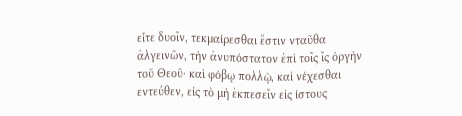εἶτε δυοῖν, τεκμαίρεσθαι ἔστιν νταῦθα ἀλγεινῶν, τὴν ἀνυπόστατον ἐπὶ τοῖς ῖς ὀργὴν τοῦ Θεοῦ· καὶ φόβῳ πολλῷ, καὶ νέχεσθαι εντεύθεν, εἰς τὸ μὴ ἐκπεσεῖν εἰς ίστους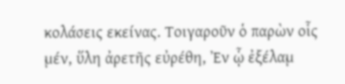κολάσεις εκείνας. Τοιγαροῦν ὁ παρὼν οἷς μέν, ὕλη ἀρετῆς εὐρέθη, Ἐν ᾧ ἐξέλαμ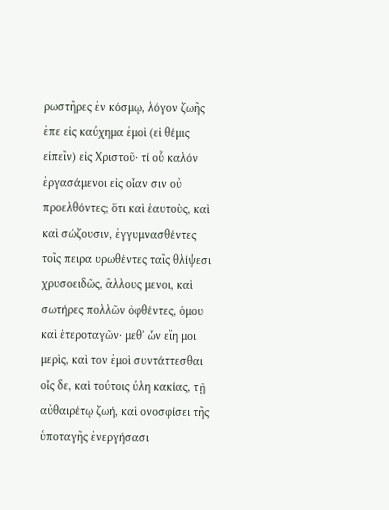ρωστῆρες ἐν κόσμῳ, λόγον ζωῆς ἐπε εἰς καύχημα ἐμοὶ (εἰ θέμις εἰπεῖν) εἰς Χριστοῦ· τί οὗ καλόν ἐργασάμενοι εἰς οἷαν σιν οὐ προελθόντες; ὅτι καὶ ἑαυτοὺς, καὶ καὶ σώζουσιν, ἐγγυμνασθέντες τοῖς πειρα υρωθέντες ταῖς θλίψεσι χρυσοειδῶς, ἄλλους μενοι, καὶ σωτήρες πολλῶν ὀφθέντες, ὁμου καὶ ἑτεροταγῶν· μεθ' ὧν εἴη μοι μερὶς, καὶ τον ἐμοὶ συντάττεσθαι οἷς δε, καὶ τούτοις ύλη κακίας, τῇ αὐθαιρέτῳ ζωή, καὶ ονοσφίσει τῆς ὑποταγῆς ἐνεργήσασι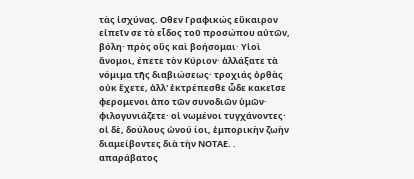τὰς ἰσχύνας. Οθεν Γραφικώς εὔκαιρον εἰπεῖν σε τὸ εἶδος τοῦ προσώπου αὐτῶν, βόλη· πρὸς οὓς καὶ βοήσομαι· Υἱοὶ ἄνομοι, έπετε τὸν Κύριον· ἀλλάξατε τὰ νόμιμα τῆς διαβιώσεως· τροχιάς ὀρθὰς οὐκ ἔχετε, ἀλλ' ἐκτρέπεσθε ὧδε κακεῖσε φερομενοι ἀπο τῶν συνοδιῶν ὑμῶν· φιλογυνιάζετε· οἱ νωμένοι τυγχάνοντες· οἱ δὲ, δούλους ὠνού ίοι, ἐμπορικὴν ζωὴν διαμείβοντες διὰ τὴν ΝΟΤΑΕ. . απαράβατος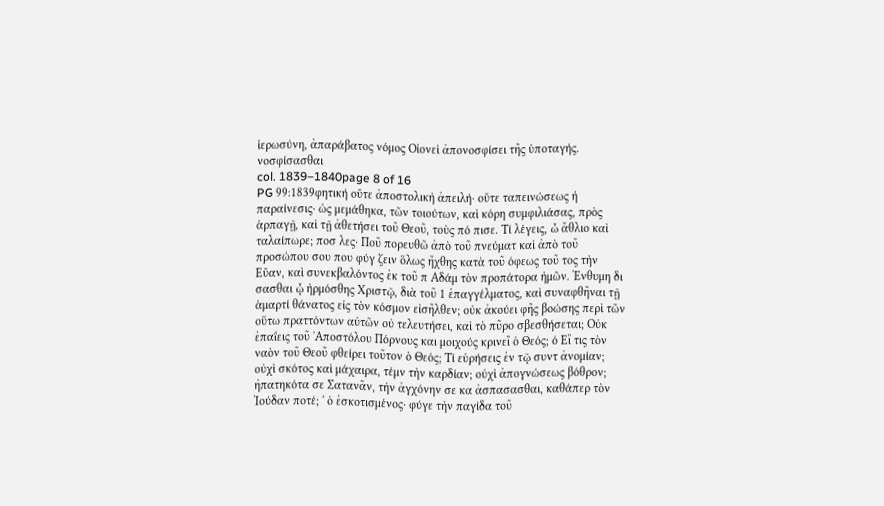ἱερωσύνη, ἀπαράβατος νόμος Οἱονεὶ ἀπονοσφίσει τῆς ὑποταγής. νοσφίσασθαι
col. 1839–1840page 8 of 16
PG 99:1839φητική οὔτε ἀποστολικὴ ἀπειλή· οὔτε ταπεινώσεως ἡ παραίνεσις· ὡς μεμάθηκα, τῶν τοιούτων, καὶ κόρη συμφιλιάσας, πρὸς ἁρπαγῇ, καὶ τῇ ἀθετήσει τοῦ Θεοῦ, τοὺς πό πισε. Τί λέγεις, ὦ ἄθλιο καὶ ταλαίπωρε; ποσ λες· Ποῦ πορευθῶ ἀπὸ τοῦ πνεύματ καὶ ἀπὸ τοῦ προσώπου σου που φύγ ζειν ὅλως ἤχθης κατὰ τοῦ όφεως τοῦ τος τὴν Εὔαν, καὶ συνεκβαλόντος ἐκ τοῦ π Αδάμ τὸν προπάτορα ἡμῶν. Ἐνθυμη δι σασθαι ᾧ ἡρμόσθης Χριστῷ, διὰ τοῦ 1 ἐπαγγέλματος, καὶ συναφθῆναι τῇ ἁμαρτί θάνατος εἰς τὸν κόσμον εἰσῆλθεν; οὐκ ἀκούει φῆς βοώσης περὶ τῶν οὕτω πραττόντων αὐτῶν οὐ τελευτήσει, καὶ τὸ πῦρο σβεσθήσεται; Οὐκ ἐπαΐεις τοῦ ᾿Αποστόλου Πόρνους και μοιχούς κρινεῖ ὁ Θεός; ό Εἴ τις τὸν ναὸν τοῦ Θεοῦ φθείρει τοῦτον ὁ Θεός; Τί εὑρήσεις ἐν τῷ συντ ἀνομίαν; οὐχὶ σκότος καὶ μάχαιρα, τέμν τὴν καρδίαν; οὐχὶ ἀπογνώσεως βόθρον; ἠπατηκότα σε Σατανᾶν, τὴν ἀγχόνην σε κα ἀσπασασθαι, καθάπερ τὸν Ἰούδαν ποτέ; ' ὁ ἐσκοτισμένος· φύγε τὴν παγίδα τοῦ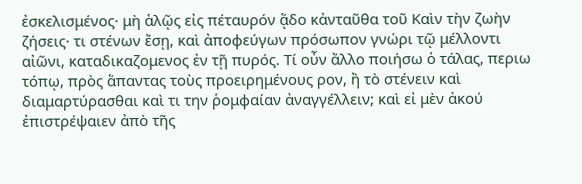ἐσκελισμένος· μὴ ἁλῷς εἰς πέταυρόν ᾅδο κἀνταῦθα τοῦ Καὶν τὴν ζωὴν ζήσεις· τι στένων ἔσῃ, καὶ ἀποφεύγων πρόσωπον γνώρι τῷ μέλλοντι αἰῶνι, καταδικαζομενος ἐν τῇ πυρός. Τί οὖν ἄλλο ποιήσω ὁ τάλας, περιω τόπῳ, πρὸς ἅπαντας τοὺς προειρημένους ρον, ἢ τὸ στένειν καὶ διαμαρτύρασθαι καὶ τι την ῥομφαίαν ἀναγγέλλειν; καὶ εἰ μὲν ἀκού ἐπιστρέψαιεν ἀπὸ τῆς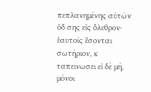πεπλανημένης αὐτῶν ὁδ σης εἰς ὄλεθρον· ἑαυτοῖς ἔσονται σωτήριον, κ ταπεινωσει εἰ δὲ μὴ, μόνοι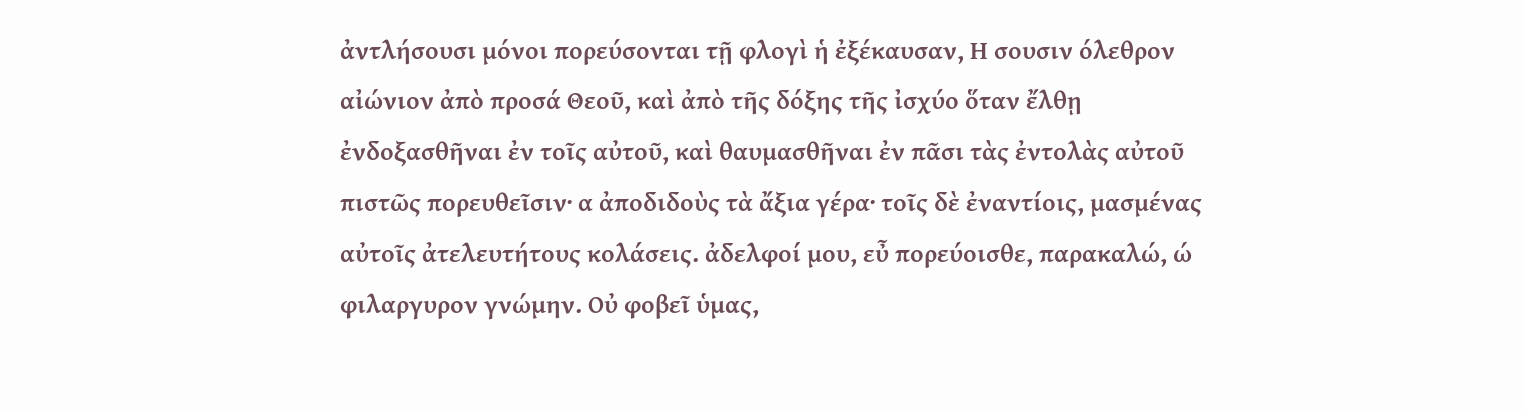ἀντλήσουσι μόνοι πορεύσονται τῇ φλογὶ ἡ ἐξέκαυσαν, Η σουσιν όλεθρον αἰώνιον ἀπὸ προσά Θεοῦ, καὶ ἀπὸ τῆς δόξης τῆς ἰσχύο ὅταν ἔλθῃ ἐνδοξασθῆναι ἐν τοῖς αὐτοῦ, καὶ θαυμασθῆναι ἐν πᾶσι τὰς ἐντολὰς αὐτοῦ πιστῶς πορευθεῖσιν· α ἀποδιδοὺς τὰ ἄξια γέρα· τοῖς δὲ ἐναντίοις, μασμένας αὐτοῖς ἀτελευτήτους κολάσεις. ἀδελφοί μου, εὖ πορεύοισθε, παρακαλώ, ώ φιλαργυρον γνώμην. Οὐ φοβεῖ ὑμας,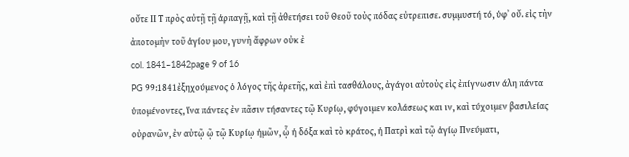οὔτε ΙΙ Τ πρὸς αὐτῇ τῇ ἁρπαγῇ, καὶ τῇ ἀθετήσει τοῦ Θεοῦ τοὺς πόδας εὐτρεπισε. συμμυστή τό, ὑφ᾽ οὔ. εἰς τὴν ἀποτομὴν τοῦ ἁγίου μου, γυνὴ ἄφρων οὐκ ἐ
col. 1841–1842page 9 of 16
PG 99:1841ἐξηχούμενος ὁ λόγος τῆς ἀρετῆς, καὶ ἐπὶ τασθάλους, ἀγάγοι αὐτοὺς εἰς ἐπίγνωσιν άλη πάντα ὑπομένοντες, ἵνα πάντες ἐν πᾶσιν τήσαντες τῷ Κυρίῳ, φύγοιμεν κολάσεως και ιν, καὶ τύχοιμεν βασιλείας οὐρανῶν, ἐν αὐτῷ ῷ τῷ Κυρίῳ ἡμῶν, ᾧ ἡ δόξα καὶ τὸ κράτος, ἡ Πατρὶ καὶ τῷ ἁγίῳ Πνεύματι,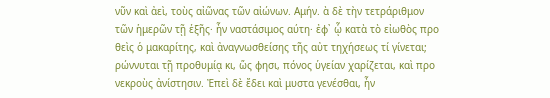νῦν καὶ ἀεὶ, τοὺς αἰῶνας τῶν αἰώνων. Αμήν. ὰ δὲ τὴν τετράριθμον τῶν ἡμερῶν τῇ ἑξῆς· ἦν ναστάσιμος αύτη· ἐφ᾽ ᾧ κατὰ τὸ εἰωθὸς προ θεὶς ὁ μακαρίτης, καὶ ἀναγνωσθείσης τῆς αὐτ τηχήσεως τί γίνεται; ρώννυται τῇ προθυμίᾳ κι, ὥς φησι, πόνος ὑγείαν χαρίζεται, καὶ προ νεκροὺς ἀνίστησιν. Ἐπεὶ δὲ ἔδει καὶ μυστα γενέσθαι, ἦν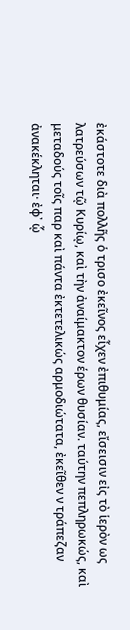ἐκάστοτε διὰ πολλῆς ὁ τρισο ἐκεῖνος εἶχεν ἐπιθυμίας, εἴσεισιν εἰς τὸ ἱερὸν ως λατρεύσων τῷ Κυρίῳ, καὶ τὴν ἀναίμακτον έρων θυσίαν. ταύτην πεπληρωκώς, καὶ μεταδούς τοῖς παρ καὶ πάντα ἐκτετελικώς αρμοδιώτατα, ἐκεῖθεν ν τράπεζαν ἀνακέκληται· ἐφ᾽ ᾧ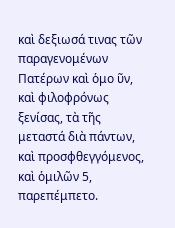καὶ δεξιωσά τινας τῶν παραγενομένων Πατέρων καὶ ὁμο ῦν, καὶ φιλοφρόνως ξενίσας, τὰ τῆς μεταστά διὰ πάντων, καὶ προσφθεγγόμενος, καὶ ὁμιλῶν 5, παρεπέμπετο.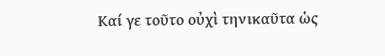Καί γε τοῦτο οὐχὶ τηνικαῦτα ὡς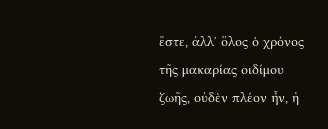ἔστε, ἀλλ᾿ ὅλος ὁ χρόνος τῆς μακαρίας οιδίμου ζωῆς, οὐδὲν πλέον ἦν, ἡ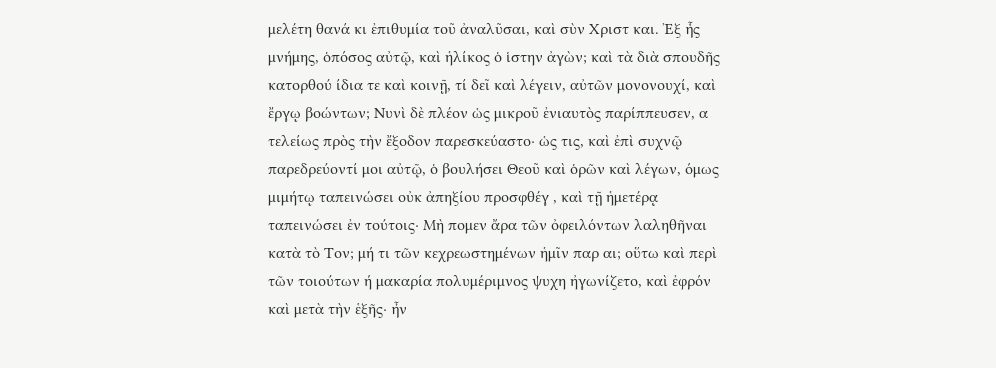μελέτη θανά κι ἐπιθυμία τοῦ ἀναλῦσαι, καὶ σὺν Χριστ και. Ἐξ ἧς μνήμης, ὁπόσος αὐτῷ, καὶ ἡλίκος ὁ ἱστην ἀγὼν; καὶ τὰ διὰ σπουδῆς κατορθού ίδια τε καὶ κοινῇ, τί δεῖ καὶ λέγειν, αὐτῶν μονονουχί, καὶ ἔργῳ βοώντων; Νυνὶ δὲ πλέον ὡς μικροῦ ἐνιαυτὸς παρίππευσεν, α τελείως πρὸς τὴν ἔξοδον παρεσκεύαστο· ὡς τις, καὶ ἐπὶ συχνῷ παρεδρεύοντί μοι αὐτῷ, ὁ βουλήσει Θεοῦ καὶ ὁρῶν καὶ λέγων, όμως μιμήτῳ ταπεινώσει οὐκ ἀπηξίου προσφθέγ , καὶ τῇ ἡμετέρᾳ ταπεινώσει ἐν τούτοις· Μὴ πομεν ἄρα τῶν ὀφειλόντων λαληθῆναι κατὰ τὸ Τον; μή τι τῶν κεχρεωστημένων ἡμῖν παρ αι; οὕτω καὶ περὶ τῶν τοιούτων ή μακαρία πολυμέριμνος ψυχη ἠγωνίζετο, καὶ ἐφρόν καὶ μετὰ τὴν ἑξῆς· ἦν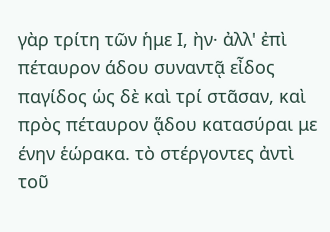γὰρ τρίτη τῶν ἡμε Ι, ὴν· ἀλλ' ἐπὶ πέταυρον άδου συναντᾷ εἶδος παγίδος ὡς δὲ καὶ τρί στᾶσαν, καὶ πρὸς πέταυρον ᾅδου κατασύραι με ένην ἑώρακα. τὸ στέργοντες ἀντὶ τοῦ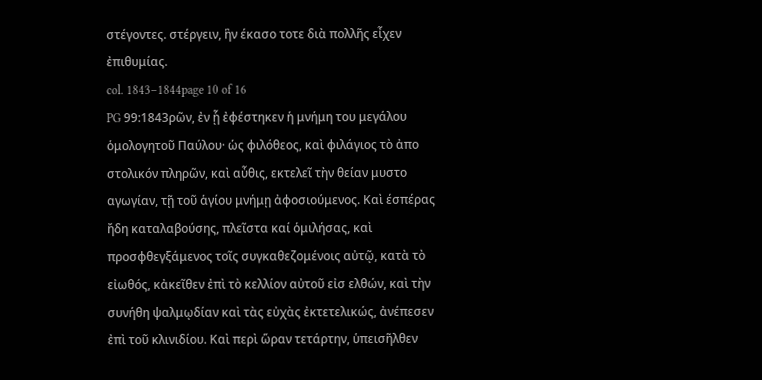στέγοντες. στέργειν, ἣν έκασο τοτε διὰ πολλῆς εἶχεν ἐπιθυμίας.
col. 1843–1844page 10 of 16
PG 99:1843ρῶν, ἐν ᾗ ἐφέστηκεν ἡ μνήμη του μεγάλου ὁμολογητοῦ Παύλου· ὡς φιλόθεος, καὶ φιλάγιος τὸ ἀπο στολικόν πληρῶν, καὶ αὖθις, εκτελεῖ τὴν θείαν μυστο αγωγίαν, τῇ τοῦ ἁγίου μνήμῃ ἀφοσιούμενος. Καὶ έσπέρας ἤδη καταλαβούσης, πλεῖστα καί ὁμιλήσας, καὶ προσφθεγξάμενος τοῖς συγκαθεζομένοις αὐτῷ, κατὰ τὸ εἰωθός, κἀκεῖθεν ἐπὶ τὸ κελλίον αὐτοῦ εἰσ ελθών, καὶ τὴν συνήθη ψαλμῳδίαν καὶ τὰς εὐχὰς ἐκτετελικώς, ἀνέπεσεν ἐπὶ τοῦ κλινιδίου. Καὶ περὶ ὥραν τετάρτην, ὑπεισῆλθεν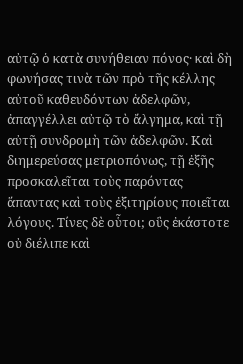αὐτῷ ὁ κατὰ συνήθειαν πόνος· καὶ δὴ φωνήσας τινὰ τῶν πρὸ τῆς κέλλης αὐτοῦ καθευδόντων ἀδελφῶν, ἀπαγγέλλει αὐτῷ τὸ ἄλγημα, καὶ τῇ αὐτῇ συνδρομὴ τῶν ἀδελφῶν. Καὶ διημερεύσας μετριοπόνως, τῇ ἐξῆς προσκαλεῖται τοὺς παρόντας ἅπαντας καὶ τοὺς ἐξιτηρίους ποιεῖται λόγους. Τίνες δὲ οὗτοι; οὓς ἐκάστοτε οὐ διέλιπε καὶ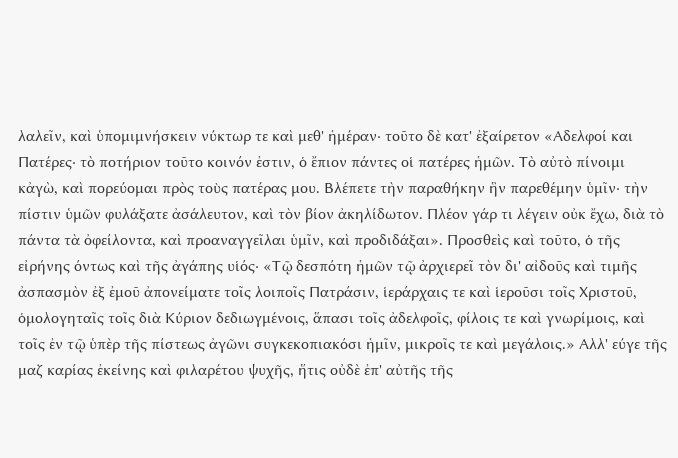λαλεῖν, καὶ ὑπομιμνήσκειν νύκτωρ τε καὶ μεθ' ἡμέραν· τοῦτο δὲ κατ' ἐξαίρετον «Αδελφοί και Πατέρες· τὸ ποτήριον τοῦτο κοινόν ἐστιν, ὁ ἔπιον πάντες οἱ πατέρες ἡμῶν. Τὸ αὐτὸ πίνοιμι κἀγὼ, καὶ πορεύομαι πρὸς τοὺς πατέρας μου. Βλέπετε τὴν παραθήκην ἣν παρεθέμην ὑμῖν· τὴν πίστιν ὑμῶν φυλάξατε ἀσάλευτον, καὶ τὸν βίον ἀκηλίδωτον. Πλέον γάρ τι λέγειν οὐκ ἔχω, διὰ τὸ πάντα τὰ ὀφείλοντα, καὶ προαναγγεῖλαι ὑμῖν, καὶ προδιδάξαι». Προσθεὶς καὶ τοῦτο, ὁ τῆς εἰρήνης όντως καὶ τῆς ἀγάπης υἱός· «Τῷ δεσπότη ἡμῶν τῷ ἀρχιερεῖ τὸν δι' αἰδοῦς καὶ τιμῆς ἀσπασμὸν ἐξ ἐμοῦ ἀπονείματε τοῖς λοιποῖς Πατράσιν, ἱεράρχαις τε καὶ ἱεροῦσι τοῖς Χριστοῦ, ὁμολογηταῖς τοῖς διὰ Κύριον δεδιωγμένοις, ἅπασι τοῖς ἀδελφοῖς, φίλοις τε καὶ γνωρίμοις, καὶ τοῖς ἐν τῷ ὑπὲρ τῆς πίστεως ἀγῶνι συγκεκοπιακόσι ἡμῖν, μικροῖς τε καὶ μεγάλοις.» Αλλ' εύγε τῆς μαζ καρίας ἐκείνης καὶ φιλαρέτου ψυχῆς, ἥτις οὐδὲ ἐπ' αὐτῆς τῆς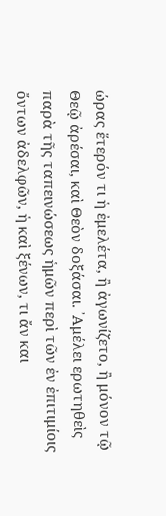ώρας ἕτερόν τι ἡ ἐμελέτα, ἢ ἀγωνίζετο, ἢ μόνον τῷ Θεῷ ἀρέσαι, καὶ Θεὸν δοξάσαι. ᾿Αμέλει ερωτηθεὶς παρὰ τῆς ταπεινώσεως ἡμῶν περὶ τῶν ἐν ἐπιτιμίοις ὄντων ἀδελφῶν, ἡ καὶ ξένων, τι ἄν και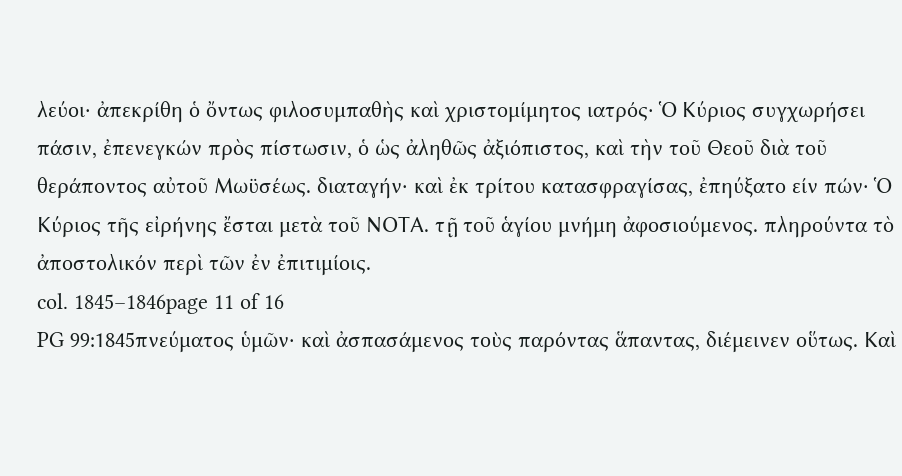λεύοι· ἀπεκρίθη ὁ ὄντως φιλοσυμπαθὴς καὶ χριστομίμητος ιατρός· Ὁ Κύριος συγχωρήσει πάσιν, ἐπενεγκών πρὸς πίστωσιν, ὁ ὡς ἀληθῶς ἀξιόπιστος, καὶ τὴν τοῦ Θεοῦ διὰ τοῦ θεράποντος αὐτοῦ Μωϋσέως. διαταγήν· καὶ ἐκ τρίτου κατασφραγίσας, ἐπηύξατο είν πών· Ὁ Κύριος τῆς εἰρήνης ἔσται μετὰ τοῦ ΝΟΤΑ. τῇ τοῦ ἁγίου μνήμη ἀφοσιούμενος. πληρούντα τὸ ἀποστολικόν περὶ τῶν ἐν ἐπιτιμίοις.
col. 1845–1846page 11 of 16
PG 99:1845πνεύματος ὑμῶν· καὶ ἀσπασάμενος τοὺς παρόντας ἅπαντας, διέμεινεν οὕτως. Καὶ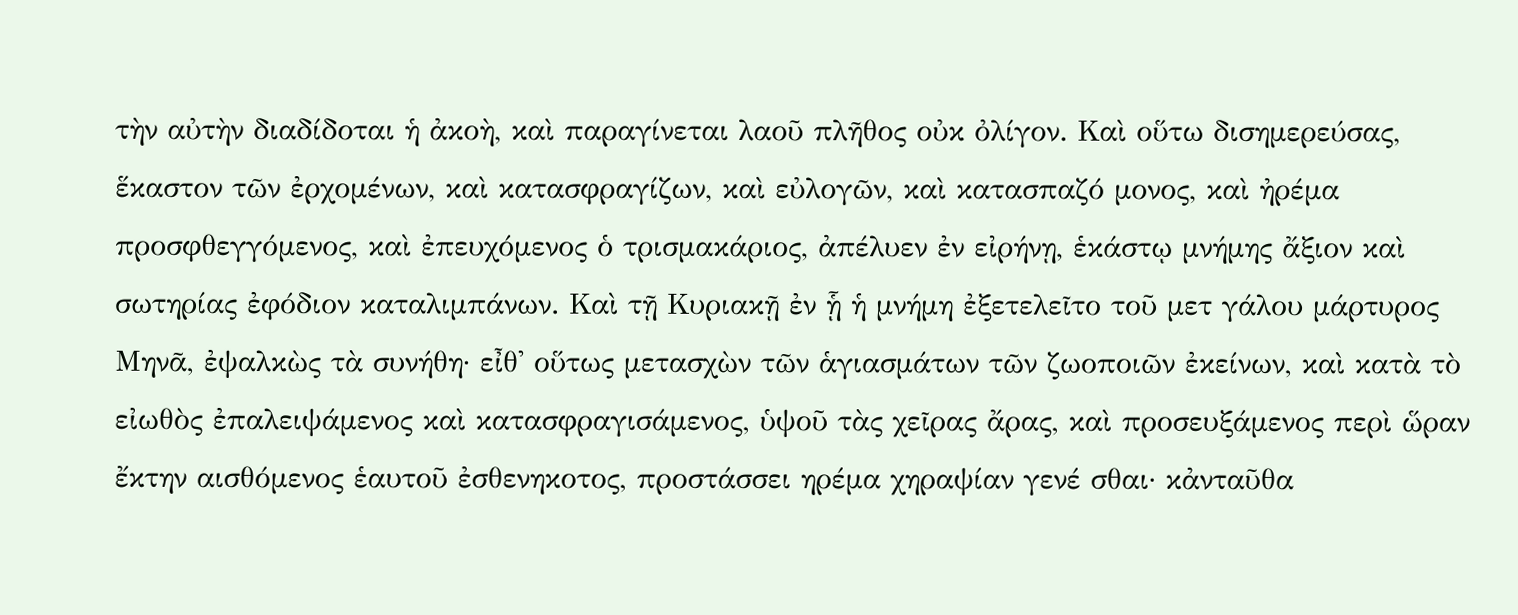τὴν αὐτὴν διαδίδοται ἡ ἀκοὴ, καὶ παραγίνεται λαοῦ πλῆθος οὐκ ὀλίγον. Καὶ οὕτω δισημερεύσας, ἕκαστον τῶν ἐρχομένων, καὶ κατασφραγίζων, καὶ εὐλογῶν, καὶ κατασπαζό μονος, καὶ ἠρέμα προσφθεγγόμενος, καὶ ἐπευχόμενος ὁ τρισμακάριος, ἀπέλυεν ἐν εἰρήνῃ, ἑκάστῳ μνήμης ἄξιον καὶ σωτηρίας ἐφόδιον καταλιμπάνων. Καὶ τῇ Κυριακῇ ἐν ᾗ ἡ μνήμη ἐξετελεῖτο τοῦ μετ γάλου μάρτυρος Μηνᾶ, ἐψαλκὼς τὰ συνήθη· εἶθ' οὕτως μετασχὼν τῶν ἁγιασμάτων τῶν ζωοποιῶν ἐκείνων, καὶ κατὰ τὸ εἰωθὸς ἐπαλειψάμενος καὶ κατασφραγισάμενος, ὑψοῦ τὰς χεῖρας ἄρας, καὶ προσευξάμενος περὶ ὥραν ἔκτην αισθόμενος ἑαυτοῦ ἐσθενηκοτος, προστάσσει ηρέμα χηραψίαν γενέ σθαι· κἀνταῦθα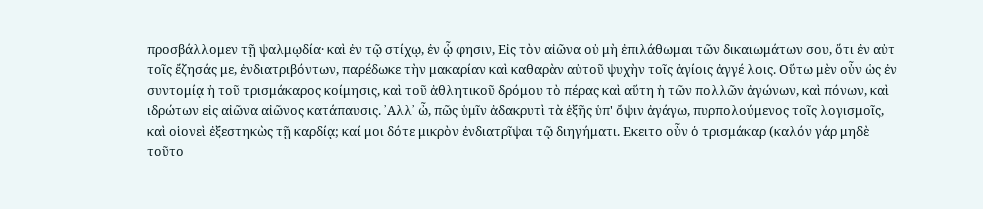προσβάλλομεν τῇ ψαλμῳδία· καὶ ἐν τῷ στίχῳ, ἐν ᾧ φησιν, Εἰς τὸν αἰῶνα οὐ μὴ ἐπιλάθωμαι τῶν δικαιωμάτων σου, ὅτι ἐν αὐτ τοῖς ἔζησάς με, ἐνδιατριβόντων, παρέδωκε τὴν μακαρίαν καὶ καθαρὰν αὐτοῦ ψυχὴν τοῖς ἁγίοις ἀγγέ λοις. Οὕτω μὲν οὖν ὡς ἐν συντομίᾳ ἡ τοῦ τρισμάκαρος κοίμησις, καὶ τοῦ ἀθλητικοῦ δρόμου τὸ πέρας καὶ αὕτη ἡ τῶν πολλῶν ἀγώνων, καὶ πόνων, καὶ ιδρώτων εἰς αἰῶνα αἰῶνος κατάπαυσις. ᾿Αλλ᾽ ὦ, πῶς ὑμῖν ἀδακρυτὶ τὰ ἑξῆς ὑπ' ὄψιν ἀγάγω, πυρπολούμενος τοῖς λογισμοῖς, καὶ οἱονεὶ ἐξεστηκὼς τῇ καρδίᾳ; καί μοι δότε μικρὸν ἐνδιατρῖψαι τῷ διηγήματι. Εκειτο οὖν ὁ τρισμάκαρ (καλόν γάρ μηδὲ τοῦτο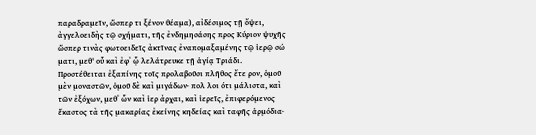παραδραμεῖν, ὥσπερ τι ξένον θέαμα), αἰδέσιμος τῇ ὄψει, ἀγγελοειδὴς τῷ σχήματι, τῆς ἐνδημησάσης προς Κύριον ψυχῆς ὥσπερ τινὰς φωτοειδεῖς ἀκτῖνας ἐναπομαξαμένης τῷ ἱερῷ σώ ματι, μεθ' οὗ καὶ ἐφ᾽ ᾧ λελάτρευκε τῇ ἁγίᾳ Τριάδι. Προστέθειται ἐξαπίνης τοῖς προλαβοῦσι πλῆθος ἔτε ρον, ὁμοῦ μὲν μοναστῶν, ὁμοῦ δὲ καὶ μιγάδων· πολ λοι ότι μάλιστα, καὶ τῶν ἐξόχων, μεθ᾽ ὧν καὶ ἱερ ἀρχαι, καὶ ἱερεῖς, ἐπιφερόμενος ἕκαστος τὰ τῆς μακαρίας ἐκείνης κηδείας καὶ ταφῆς ἁρμόδια·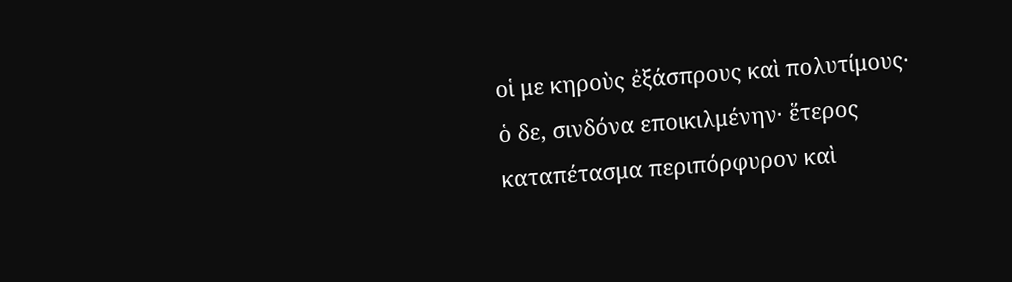οἱ με κηροὺς ἐξάσπρους καὶ πολυτίμους· ὁ δε, σινδόνα εποικιλμένην· ἕτερος καταπέτασμα περιπόρφυρον καὶ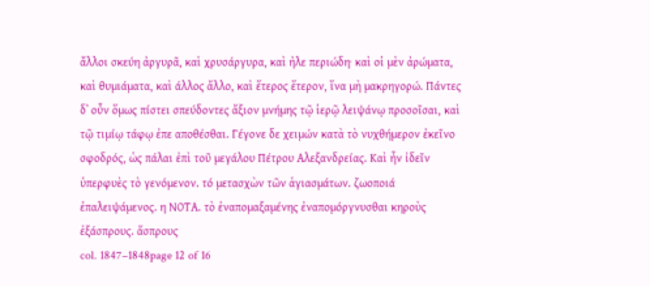ἄλλοι σκεύη ἀργυρᾶ, καὶ χρυσάργυρα, καὶ ἠλε περιώδη· καὶ οἱ μὲν ἀρώματα, καὶ θυμιάματα, καὶ άλλος ἄλλο, καὶ ἕτερος ἕτερον, ἵνα μὴ μακρηγορώ. Πάντες δ᾽ οὖν ὅμως πίστει σπεύδοντες ἄξιον μνήμης τῷ ἱερῷ λειψάνῳ προσοῖσαι, καὶ τῷ τιμίῳ τάφῳ ἐπε αποθέσθαι. Γέγονε δε χειμών κατὰ τὸ νυχθήμερον ἐκεῖνο σφοδρός, ὡς πάλαι ἐπὶ τοῦ μεγάλου Πέτρου Αλεξανδρείας. Καὶ ἦν ἰδεῖν ὑπερφυὲς τὸ γενόμενον. τό μετασχὼν τῶν ἁγιασμάτων. ζωοποιά ἐπαλειψάμενος. η ΝΟΤΑ. τὸ ἐναπομαξαμένης ἐναπομόργνυσθαι κηροὺς ἐξάσπρους. ἄσπρους
col. 1847–1848page 12 of 16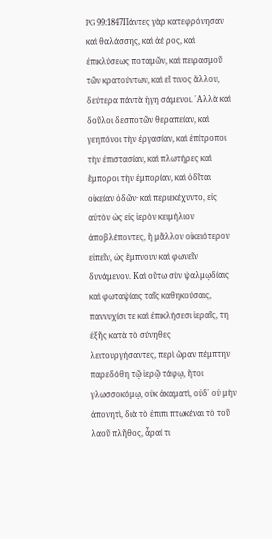PG 99:1847Πάντες γὰρ κατεφρόνησαν καὶ θαλάσσης, καὶ ἀέ ρος, καὶ ἐπικλύσεως ποταμῶν, καὶ πειρασμοῦ τῶν κρατούντων, καὶ εἴ τινος ἄλλου, δεύτερα πάντὰ ἡγη σάμενοι. ᾿Αλλὰ καὶ δοῦλοι δεσποτῶν θεραπείαν, καὶ γεηπόνοι τὴν ἐργασίαν, καὶ ἐπίτροποι τὴν ἐπιστασίαν, καὶ πλωτήρες καὶ ἔμποροι τὴν ἐμπορίαν, καὶ ὁδῖται οἰκείαν ὁδῶν· καὶ περιεκέχυντο, εἰς αὐτὸν ὡς εἰς ἱερὸν κειμήλιον ἀποβλέποντες, ἢ μᾶλλον οἰκειότερον εἰπεῖν, ὡς ἔμπνουν καὶ φωνεῖν δυνάμενον. Καὶ οὕτω σὺν ψαλμῳδίαις καὶ φωταψίαις ταῖς καθηκούσαις, παννυχίσι τε καὶ ἐπικλήσεσι ἱεραῖς, τη ἑξῆς κατὰ τὸ σύνηθες λειτουργήσαντες, περὶ ὥραν πέμπτην παρεδόθη τῷ ἱερῷ τάφῳ, ἤτοι γλωσσοκόμῳ, οὐκ ἀκαματὶ, οὐδ᾽ οὐ μὴν ἀπονητὶ, διὰ τὸ ἐπιπι πτωκέναι τὸ τοῦ λαοῦ πλῆθος, ἆραί τι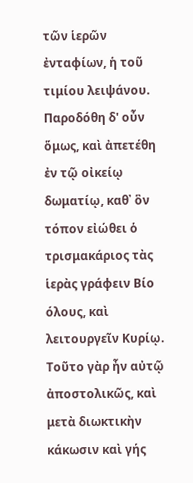τῶν ἱερῶν ἐνταφίων, ἡ τοῦ τιμίου λειψάνου. Παροδόθη δ' οὖν ὅμως, καὶ ἀπετέθη ἐν τῷ οἰκείῳ δωματίῳ, καθ᾿ ὃν τόπον εἰώθει ὁ τρισμακάριος τὰς ἱερὰς γράφειν Βίο όλους, καὶ λειτουργεῖν Κυρίῳ. Τοῦτο γὰρ ἦν αὐτῷ ἀποστολικῶς, καὶ μετὰ διωκτικὴν κάκωσιν καὶ γής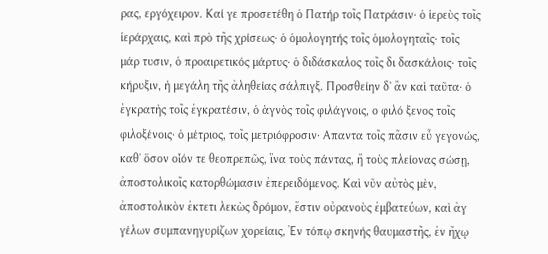ρας, εργόχειρον. Καί γε προσετέθη ὁ Πατήρ τοῖς Πατράσιν· ὁ ἱερεὺς τοῖς ἱεράρχαις, καὶ πρὸ τῆς χρίσεως· ὁ ὁμολογητής τοῖς ὁμολογηταῖς· τοῖς μάρ τυσιν, ὁ προαιρετικός μάρτυς· ὁ διδάσκαλος τοῖς δι δασκάλοις· τοῖς κήρυξιν, ἡ μεγάλη τῆς ἀληθείας σάλπιγξ. Προσθείην δ' ἂν καὶ ταῦτα· ὁ ἐγκρατὴς τοῖς ἐγκρατέσιν, ὁ ἁγνὸς τοῖς φιλάγνοις, ο φιλό ξενος τοῖς φιλοξένοις· ὁ μέτριος, τοῖς μετριόφροσιν· Απαντα τοῖς πᾶσιν εὖ γεγονώς, καθ᾽ ὅσον οἷόν τε θεοπρεπῶς, ἵνα τοὺς πάντας, ἢ τοὺς πλείονας σώσῃ, ἀποστολικοῖς κατορθώμασιν ἐπερειδόμενος. Καὶ νῦν αὐτὸς μὲν, ἀποστολικὸν ἐκτετι λεκὼς δρόμον, ἔστιν οὐρανοὺς ἐμβατεύων, καὶ ἀγ γέλων συμπανηγυρίζων χορείαις, Ἐν τόπῳ σκηνής θαυμαστῆς, ἐν ἤχῳ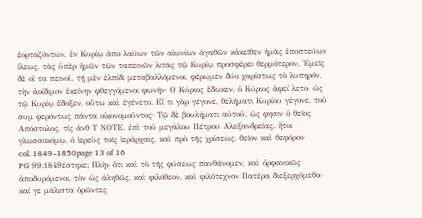ἑορταζόντων, ἐν Κυρίῳ ἀπο λαύων τῶν αἰωνίων ἀγαθῶν κἀκεῖθεν ἡμᾶς ἐποπτεύων ίλεως, τὰς ὑπὲρ ἡμῶν τῶν ταπεινῶν λιτάς τῷ Κυρίῳ προσφέρει θερμότερον. Ἐμεῖς δὲ οἱ τα πεινοὶ, τῇ μὲν ἐλπίδι μεταβαλλόμενοι, φέρωμεν δύο χαρίστως τὸ λυπηρόν, τὴν ἀοίδιμον ἐκείνην φθεγγόμενοι φωνήν· Ο Κύριος ἔδωκεν, ὁ Κύριος ἀφεί λετο· ὡς τῷ Κυρίῳ ἔδοξεν, οὕτω καὶ ἐγένετο. Εἴ τι γὰρ γέγονε, θελήματι Κυρίου γέγονε, τοῦ συμ φερόντως πάντα οἰκονομοῦντος· Τῷ δὲ βουλήματι αὐτοῦ, ὡς φησιν ὁ θεῖος Απόστολος, τίς ἀνθ Τ ΝΟΤΕ. ἐπὶ τοῦ μεγάλου Πέτρου Αλεξανδρείας. ἤτοι γλωσσοκόμῳ. ὁ ἱερεὺς τοῖς ἱεράρχαις, καὶ πρὸ τῆς χρίσεως. θεῖον καὶ θεφόρον
col. 1849–1850page 13 of 16
PG 99:1849έστηκε; Πλὴν ὅτι καὶ τὸ τῆς φύσεως πανθάνομεν, καὶ ὀρφανικῶς ἀποδυρόμενοι, τὸν ὡς ἀληθῶς, καὶ φιλόθεον, καὶ φιλότεχνον Πατέρα διεξερχόμεθα· καί γε μάλιστα ὁρῶντες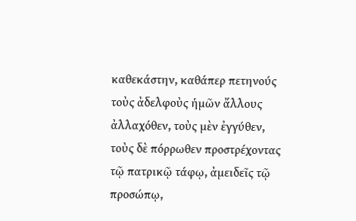καθεκάστην, καθάπερ πετηνούς τοὺς ἀδελφοὺς ἡμῶν ἄλλους ἀλλαχόθεν, τοὺς μὲν ἐγγύθεν, τοὺς δὲ πόρρωθεν προστρέχοντας τῷ πατρικῷ τάφῳ, ἀμειδεῖς τῷ προσώπῳ,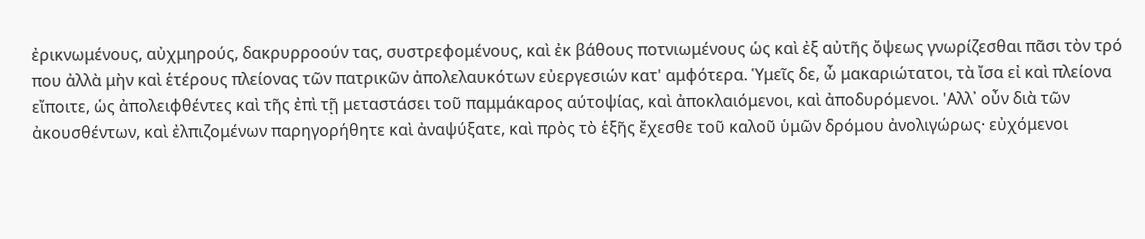ἐρικνωμένους, αὐχμηρούς, δακρυρροούν τας, συστρεφομένους, καὶ ἐκ βάθους ποτνιωμένους ὡς καὶ ἐξ αὐτῆς ὄψεως γνωρίζεσθαι πᾶσι τὸν τρό που ἀλλὰ μὴν καὶ ἑτέρους πλείονας τῶν πατρικῶν ἀπολελαυκότων εὐεργεσιών κατ' αμφότερα. Ὑμεῖς δε, ὦ μακαριώτατοι, τὰ ἴσα εἰ καὶ πλείονα εἴποιτε, ὡς ἀπολειφθέντες καὶ τῆς ἐπὶ τῇ μεταστάσει τοῦ παμμάκαρος αύτοψίας, καὶ ἀποκλαιόμενοι, καὶ ἀποδυρόμενοι. 'Αλλ᾿ οὖν διὰ τῶν ἀκουσθέντων, καὶ ἐλπιζομένων παρηγορήθητε καὶ ἀναψύξατε, καὶ πρὸς τὸ ἑξῆς ἔχεσθε τοῦ καλοῦ ὑμῶν δρόμου ἀνολιγώρως· εὐχόμενοι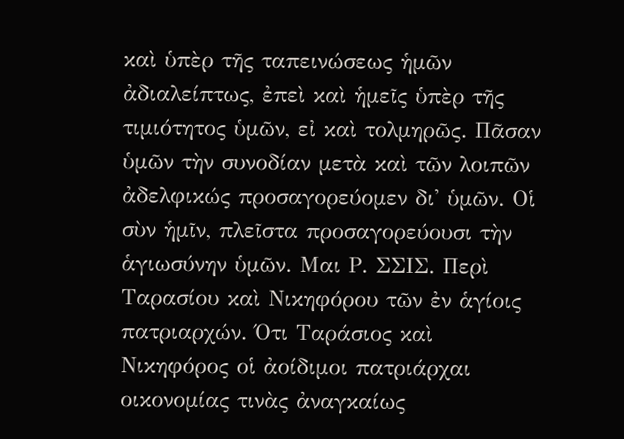καὶ ὑπὲρ τῆς ταπεινώσεως ἡμῶν ἀδιαλείπτως, ἐπεὶ καὶ ἡμεῖς ὑπὲρ τῆς τιμιότητος ὑμῶν, εἰ καὶ τολμηρῶς. Πᾶσαν ὑμῶν τὴν συνοδίαν μετὰ καὶ τῶν λοιπῶν ἀδελφικώς προσαγορεύομεν δι' ὑμῶν. Οἱ σὺν ἡμῖν, πλεῖστα προσαγορεύουσι τὴν ἁγιωσύνην ὑμῶν. Μαι Ρ. ΣΣΙΣ. Περὶ Ταρασίου καὶ Νικηφόρου τῶν ἐν ἁγίοις πατριαρχών. Ότι Ταράσιος καὶ Νικηφόρος οἱ ἀοίδιμοι πατριάρχαι οικονομίας τινὰς ἀναγκαίως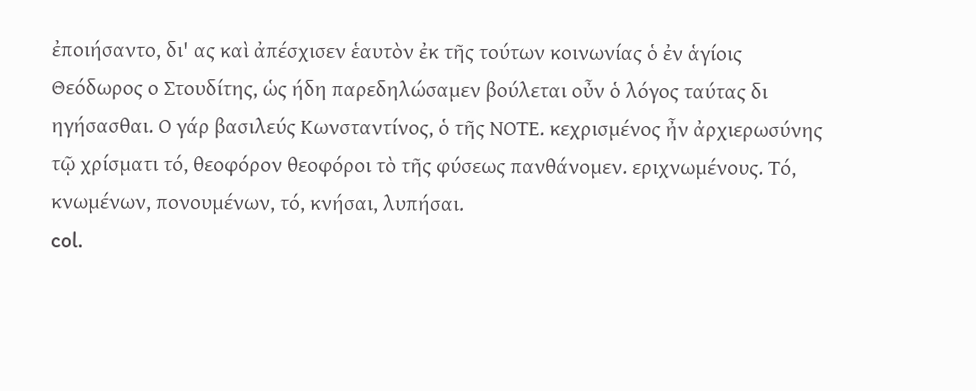ἐποιήσαντο, δι' ας καὶ ἀπέσχισεν ἑαυτὸν ἐκ τῆς τούτων κοινωνίας ὁ ἐν ἁγίοις Θεόδωρος ο Στουδίτης, ὡς ήδη παρεδηλώσαμεν βούλεται οὖν ὁ λόγος ταύτας δι ηγήσασθαι. Ο γάρ βασιλεύς Κωνσταντίνος, ὁ τῆς ΝΟΤΕ. κεχρισμένος ἦν ἀρχιερωσύνης τῷ χρίσματι τό, θεοφόρον θεοφόροι τὸ τῆς φύσεως πανθάνομεν. εριχνωμένους. Τό, κνωμένων, πονουμένων, τό, κνήσαι, λυπήσαι.
col.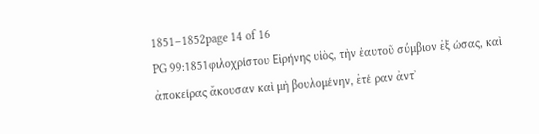1851–1852page 14 of 16
PG 99:1851φιλοχρίστου Εἰρήνης υἱὸς, τὴν ἑαυτοῦ σύμβιον ἐξ ώσας, καὶ ἀποκείρας ἄκουσαν καὶ μὴ βουλομένην, ἐτέ ραν ἀντ᾽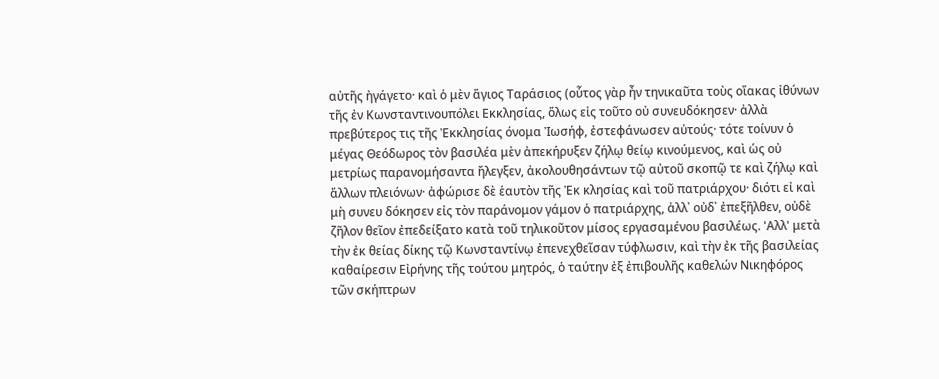αὐτῆς ἠγάγετο· καὶ ὁ μὲν ἅγιος Ταράσιος (οὗτος γὰρ ἦν τηνικαῦτα τοὺς οἴακας ἰθύνων τῆς ἐν Κωνσταντινουπόλει Εκκλησίας, ὅλως εἰς τοῦτο οὐ συνευδόκησεν· ἀλλὰ πρεβύτερος τις τῆς Ἐκκλησίας όνομα Ἰωσήφ, ἐστεφάνωσεν αὐτούς· τότε τοίνυν ὁ μέγας Θεόδωρος τὸν βασιλέα μὲν ἀπεκήρυξεν ζήλῳ θείῳ κινούμενος, καὶ ὡς οὐ μετρίως παρανομήσαντα ἤλεγξεν, ἀκολουθησάντων τῷ αὐτοῦ σκοπῷ τε καὶ ζήλῳ καὶ ἄλλων πλειόνων· ἀφώρισε δὲ ἑαυτὸν τῆς Ἐκ κλησίας καὶ τοῦ πατριάρχου· διότι εἰ καὶ μὴ συνευ δόκησεν εἰς τὸν παράνομον γάμον ὁ πατριάρχης, ἀλλ᾽ οὐδ᾽ ἐπεξῆλθεν, οὐδὲ ζῆλον θεῖον ἐπεδείξατο κατὰ τοῦ τηλικοῦτον μίσος εργασαμένου βασιλέως. 'Αλλ' μετὰ τὴν ἐκ θείας δίκης τῷ Κωνσταντίνῳ ἐπενεχθεῖσαν τύφλωσιν, καὶ τὴν ἐκ τῆς βασιλείας καθαίρεσιν Εἰρήνης τῆς τούτου μητρός, ὁ ταύτην ἐξ ἐπιβουλῆς καθελών Νικηφόρος τῶν σκήπτρων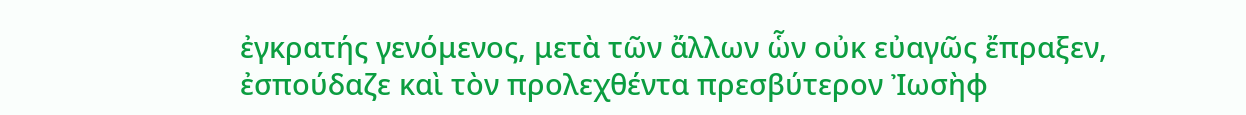ἐγκρατής γενόμενος, μετὰ τῶν ἄλλων ὧν οὐκ εὐαγῶς ἔπραξεν, ἐσπούδαζε καὶ τὸν προλεχθέντα πρεσβύτερον Ἰωσὴφ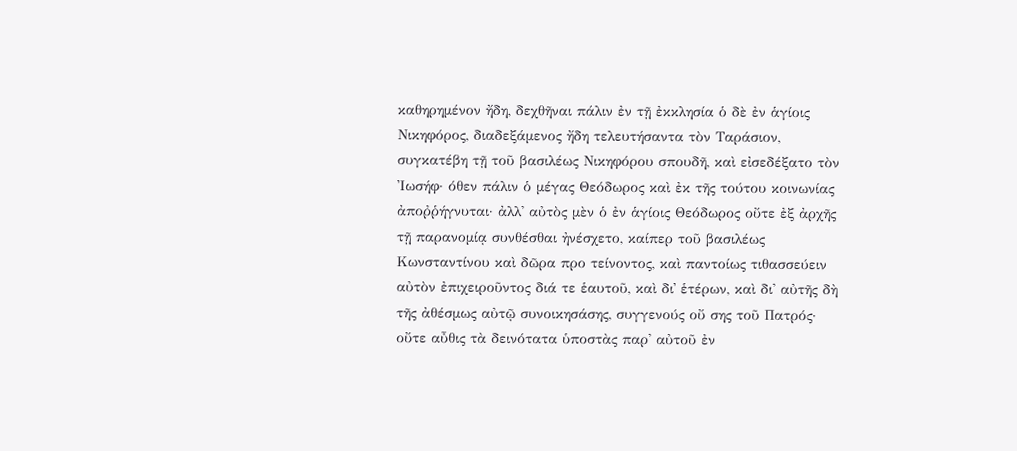καθηρημένον ἤδη, δεχθῆναι πάλιν ἐν τῇ ἐκκλησία ὁ δὲ ἐν ἁγίοις Νικηφόρος, διαδεξάμενος ἤδη τελευτήσαντα τὸν Ταράσιον, συγκατέβη τῇ τοῦ βασιλέως Νικηφόρου σπουδῆ, καὶ εἰσεδέξατο τὸν Ἰωσήφ· όθεν πάλιν ὁ μέγας Θεόδωρος καὶ ἐκ τῆς τούτου κοινωνίας ἀποῤῥήγνυται· ἀλλ' αὐτὸς μὲν ὁ ἐν ἁγίοις Θεόδωρος οὔτε ἐξ ἀρχῆς τῇ παρανομίᾳ συνθέσθαι ἠνέσχετο, καίπερ τοῦ βασιλέως Κωνσταντίνου καὶ δῶρα προ τείνοντος, καὶ παντοίως τιθασσεύειν αὐτὸν ἐπιχειροῦντος διά τε ἑαυτοῦ, καὶ δι᾽ ἑτέρων, καὶ δι' αὐτῆς δὴ τῆς ἀθέσμως αὐτῷ συνοικησάσης, συγγενούς οὔ σης τοῦ Πατρός· οὔτε αὖθις τὰ δεινότατα ὑποστὰς παρ' αὐτοῦ ἐν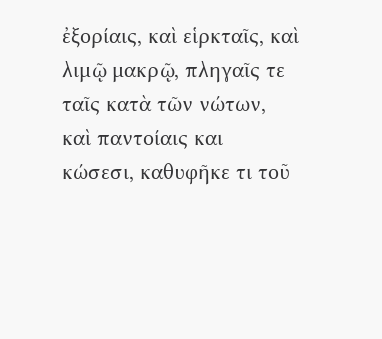ἐξορίαις, καὶ εἱρκταῖς, καὶ λιμῷ μακρῷ, πληγαῖς τε ταῖς κατὰ τῶν νώτων, καὶ παντοίαις και κώσεσι, καθυφῆκε τι τοῦ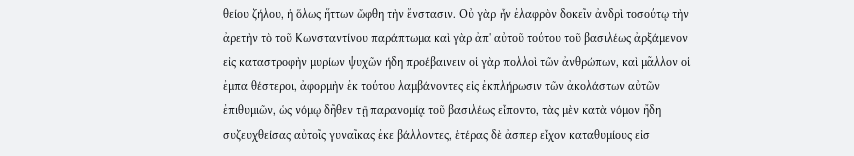θείου ζήλου, ἡ ὅλως ἥττων ὤφθη τὴν ἔνστασιν. Οὐ γὰρ ἦν ἐλαφρὸν δοκεῖν ἀνδρὶ τοσούτῳ τὴν ἀρετὴν τὸ τοῦ Κωνσταντίνου παράπτωμα καὶ γὰρ ἀπ' αὐτοῦ τούτου τοῦ βασιλέως ἀρξάμενον εἰς καταστροφὴν μυρίων ψυχῶν ήδη προέβαινειν οἱ γὰρ πολλοὶ τῶν ἀνθρώπων, καὶ μᾶλλον οἱ ἐμπα θέστεροι, ἀφορμὴν ἐκ τούτου λαμβάνοντες εἰς ἐκπλήρωσιν τῶν ἀκολάστων αὐτῶν ἐπιθυμιῶν, ὡς νόμῳ δῆθεν τῇ παρανομίᾳ τοῦ βασιλέως εἶποντο, τὰς μὲν κατὰ νόμον ἤδη συζευχθείσας αὐτοῖς γυναῖκας ἐκε βάλλοντες, ἑτέρας δὲ ἀσπερ εἶχον καταθυμίους εἰσ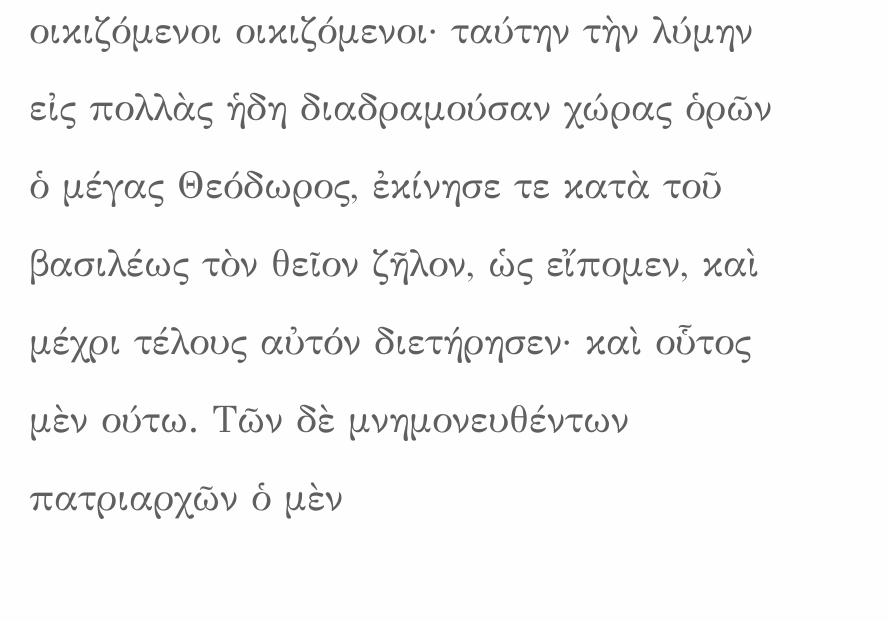οικιζόμενοι οικιζόμενοι· ταύτην τὴν λύμην εἰς πολλὰς ἡδη διαδραμούσαν χώρας ὁρῶν ὁ μέγας Θεόδωρος, ἐκίνησε τε κατὰ τοῦ βασιλέως τὸν θεῖον ζῆλον, ὡς εἴπομεν, καὶ μέχρι τέλους αὐτόν διετήρησεν· καὶ οὗτος μὲν ούτω. Τῶν δὲ μνημονευθέντων πατριαρχῶν ὁ μὲν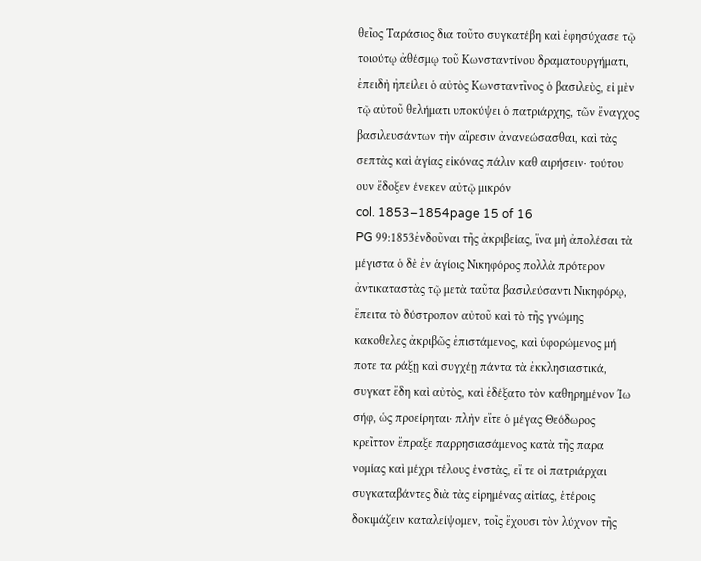θεῖος Ταράσιος δια τοῦτο συγκατέβη καὶ ἐφησύχασε τῷ τοιούτῳ ἀθέσμῳ τοῦ Κωνσταντίνου δραματουργήματι, ἐπειδὴ ἠπείλει ὁ αὐτὸς Κωνσταντῖνος ὁ βασιλεὺς, εἰ μὲν τῷ αὐτοῦ θελήματι υποκύψει ὁ πατριάρχης, τῶν ἔναγχος βασιλευσάντων τὴν αἵρεσιν ἀνανεώσασθαι, καὶ τὰς σεπτὰς καὶ ἁγίας εἰκόνας πάλιν καθ αιρήσειν· τούτου ουν ἔδοξεν ένεκεν αὐτῷ μικρόν
col. 1853–1854page 15 of 16
PG 99:1853ἐνδοῦναι τῆς ἀκριβείας, ἵνα μὴ ἀπολέσαι τὰ μέγιστα ὁ δὲ ἐν ἁγίοις Νικηφόρος πολλὰ πρότερον ἀντικαταστὰς τῷ μετὰ ταῦτα βασιλεύσαντι Νικηφόρῳ, ἔπειτα τὸ δύστροπον αὐτοῦ καὶ τὸ τῆς γνώμης κακοθελες ἀκριβῶς ἐπιστάμενος, καὶ ὑφορώμενος μή ποτε τα ράξῃ καὶ συγχέῃ πάντα τὰ ἐκκλησιαστικά, συγκατ ἔδη καὶ αὐτὸς, καὶ ἐδέξατο τὸν καθηρημένον Ίω σήφ, ὡς προείρηται· πλὴν εἴτε ὁ μέγας Θεόδωρος κρεῖττον ἔπραξε παρρησιασάμενος κατὰ τῆς παρα νομίας καὶ μέχρι τέλους ἑνστὰς, εἴ τε οἱ πατριάρχαι συγκαταβάντες διὰ τὰς εἰρημένας αἰτίας, ἑτέροις δοκιμάζειν καταλείψομεν, τοῖς ἔχουσι τὸν λύχνον τῆς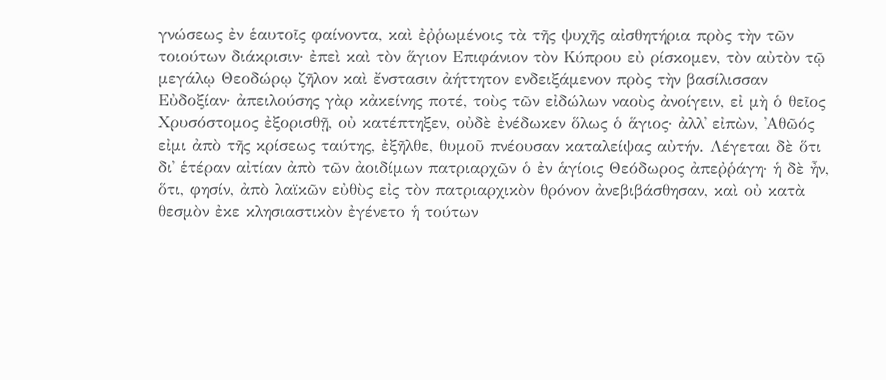γνώσεως ἐν ἑαυτοῖς φαίνοντα, καὶ ἐῤῥωμένοις τὰ τῆς ψυχῆς αἰσθητήρια πρὸς τὴν τῶν τοιούτων διάκρισιν· ἐπεὶ καὶ τὸν ἅγιον Επιφάνιον τὸν Κύπρου εὐ ρίσκομεν, τὸν αὐτὸν τῷ μεγάλῳ Θεοδώρῳ ζῆλον καὶ ἔνστασιν ἀήττητον ενδειξάμενον πρὸς τὴν βασίλισσαν Εὐδοξίαν· ἀπειλούσης γὰρ κἀκείνης ποτέ, τοὺς τῶν εἰδώλων ναοὺς ἀνοίγειν, εἰ μὴ ὁ θεῖος Χρυσόστομος ἐξορισθῇ, οὐ κατέπτηξεν, οὐδὲ ἐνέδωκεν ὅλως ὁ ἅγιος· ἀλλ᾽ εἰπὼν, ᾿Αθῶός εἰμι ἀπὸ τῆς κρίσεως ταύτης, ἐξῆλθε, θυμοῦ πνέουσαν καταλείψας αὐτήν. Λέγεται δὲ ὅτι δι᾿ ἑτέραν αἰτίαν ἀπὸ τῶν ἀοιδίμων πατριαρχῶν ὁ ἐν ἁγίοις Θεόδωρος ἀπεῤῥάγη· ἡ δὲ ἦν, ὅτι, φησίν, ἀπὸ λαϊκῶν εὐθὺς εἰς τὸν πατριαρχικὸν θρόνον ἀνεβιβάσθησαν, καὶ οὐ κατὰ θεσμὸν ἐκε κλησιαστικὸν ἐγένετο ἡ τούτων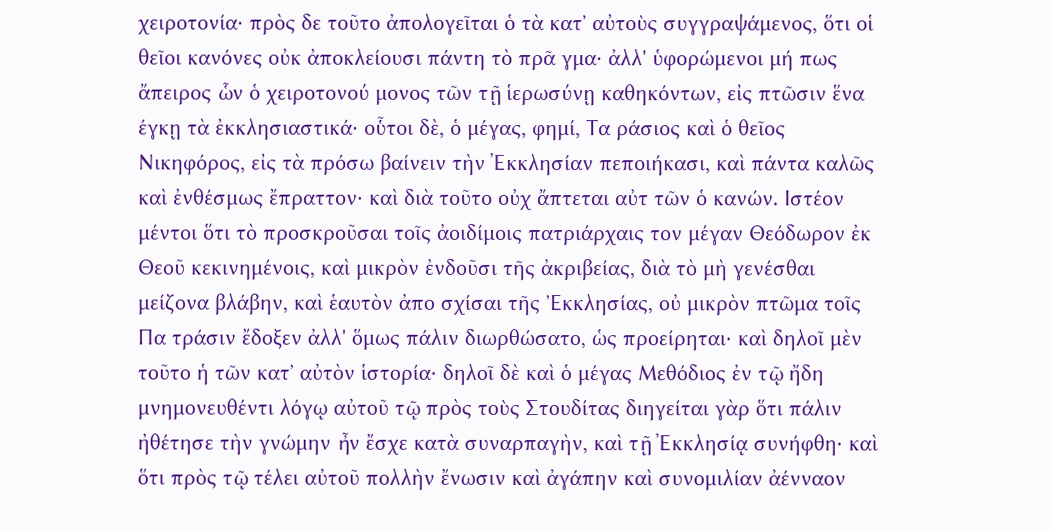χειροτονία· πρὸς δε τοῦτο ἀπολογεῖται ὁ τὰ κατ᾿ αὐτοὺς συγγραψάμενος, ὅτι οἱ θεῖοι κανόνες οὐκ ἀποκλείουσι πάντη τὸ πρᾶ γμα· ἀλλ' ὑφορώμενοι μή πως ἄπειρος ὧν ὁ χειροτονού μονος τῶν τῇ ἱερωσύνῃ καθηκόντων, εἰς πτῶσιν ἕνα έγκῃ τὰ ἐκκλησιαστικά· οὗτοι δὲ, ὁ μέγας, φημί, Τα ράσιος καὶ ὁ θεῖος Νικηφόρος, εἰς τὰ πρόσω βαίνειν τὴν Ἐκκλησίαν πεποιήκασι, καὶ πάντα καλῶς καὶ ἐνθέσμως ἔπραττον· καὶ διὰ τοῦτο οὐχ ἄπτεται αὐτ τῶν ὁ κανών. Ιστέον μέντοι ὅτι τὸ προσκροῦσαι τοῖς ἀοιδίμοις πατριάρχαις τον μέγαν Θεόδωρον ἐκ Θεοῦ κεκινημένοις, καὶ μικρὸν ἐνδοῦσι τῆς ἀκριβείας, διὰ τὸ μὴ γενέσθαι μείζονα βλάβην, καὶ ἑαυτὸν ἀπο σχίσαι τῆς ᾿Εκκλησίας, οὐ μικρὸν πτῶμα τοῖς Πα τράσιν ἔδοξεν ἀλλ' ὅμως πάλιν διωρθώσατο, ὡς προείρηται· καὶ δηλοῖ μὲν τοῦτο ἡ τῶν κατ᾽ αὐτὸν ἱστορία· δηλοῖ δὲ καὶ ὁ μέγας Μεθόδιος ἐν τῷ ἤδη μνημονευθέντι λόγῳ αὐτοῦ τῷ πρὸς τοὺς Στουδίτας διηγείται γὰρ ὅτι πάλιν ἠθέτησε τὴν γνώμην ἦν ἔσχε κατὰ συναρπαγὴν, καὶ τῇ Ἐκκλησίᾳ συνήφθη· καὶ ὅτι πρὸς τῷ τέλει αὐτοῦ πολλὴν ἔνωσιν καὶ ἀγάπην καὶ συνομιλίαν ἀένναον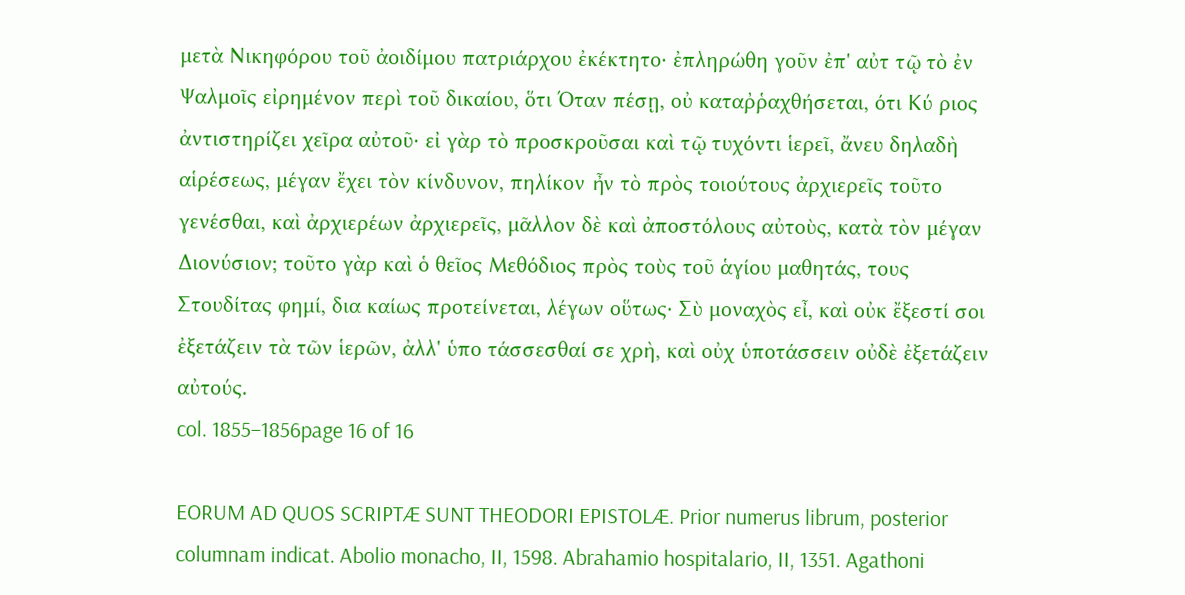μετὰ Νικηφόρου τοῦ ἀοιδίμου πατριάρχου ἐκέκτητο· ἐπληρώθη γοῦν ἐπ' αὐτ τῷ τὸ ἐν Ψαλμοῖς εἰρημένον περὶ τοῦ δικαίου, ὅτι Όταν πέσῃ, οὐ καταῤῥαχθήσεται, ότι Κύ ριος ἀντιστηρίζει χεῖρα αὐτοῦ· εἰ γὰρ τὸ προσκροῦσαι καὶ τῷ τυχόντι ἱερεῖ, ἄνευ δηλαδὴ αἱρέσεως, μέγαν ἔχει τὸν κίνδυνον, πηλίκον ἦν τὸ πρὸς τοιούτους ἀρχιερεῖς τοῦτο γενέσθαι, καὶ ἀρχιερέων ἀρχιερεῖς, μᾶλλον δὲ καὶ ἀποστόλους αὐτοὺς, κατὰ τὸν μέγαν Διονύσιον; τοῦτο γὰρ καὶ ὁ θεῖος Μεθόδιος πρὸς τοὺς τοῦ ἁγίου μαθητάς, τους Στουδίτας φημί, δια καίως προτείνεται, λέγων οὕτως· Σὺ μοναχὸς εἶ, καὶ οὐκ ἔξεστί σοι ἐξετάζειν τὰ τῶν ἱερῶν, ἀλλ' ὑπο τάσσεσθαί σε χρὴ, καὶ οὐχ ὑποτάσσειν οὐδὲ ἐξετάζειν αὐτούς.
col. 1855–1856page 16 of 16

EORUM AD QUOS SCRIPTÆ SUNT THEODORI EPISTOLÆ. Prior numerus librum, posterior columnam indicat. Abolio monacho, II, 1598. Abrahamio hospitalario, II, 1351. Agathoni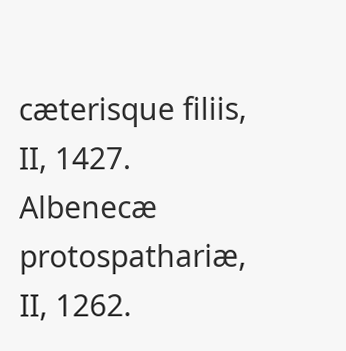cæterisque filiis, II, 1427. Albenecæ protospathariæ, II, 1262.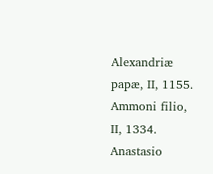Alexandriæ papæ, II, 1155. Ammoni filio, II, 1334. Anastasio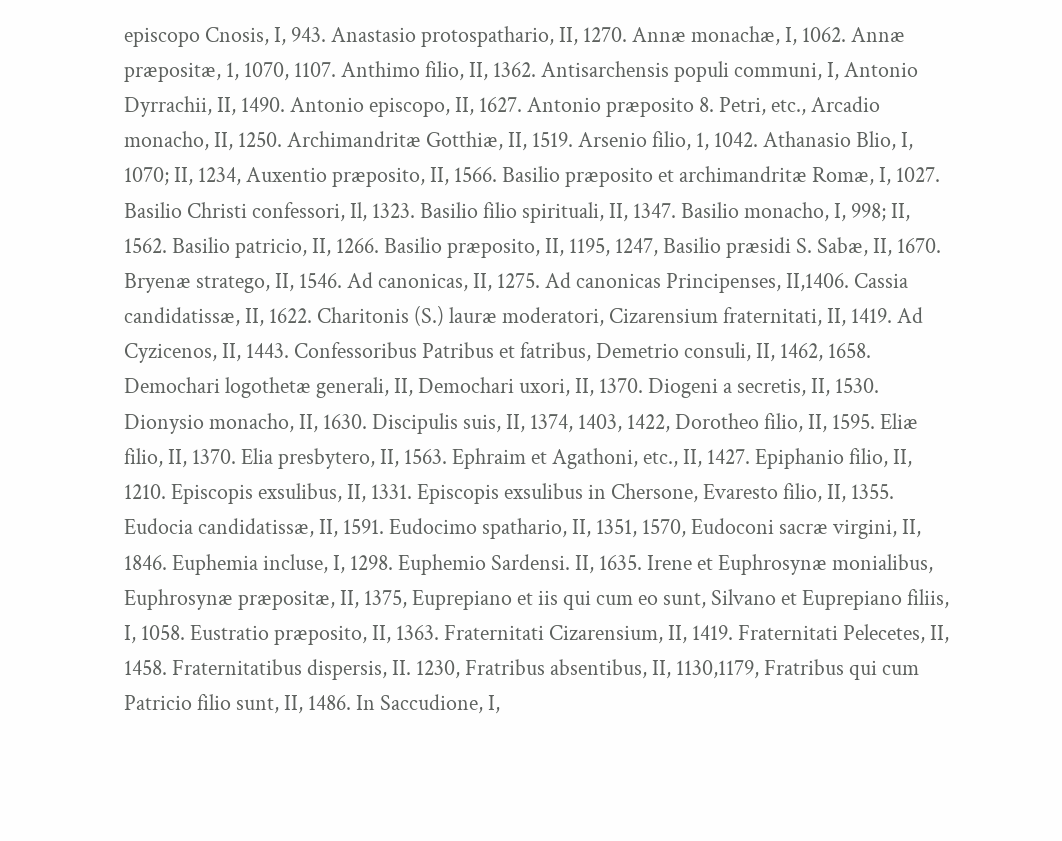episcopo Cnosis, I, 943. Anastasio protospathario, II, 1270. Annæ monachæ, I, 1062. Annæ præpositæ, 1, 1070, 1107. Anthimo filio, II, 1362. Antisarchensis populi communi, I, Antonio Dyrrachii, II, 1490. Antonio episcopo, II, 1627. Antonio præposito 8. Petri, etc., Arcadio monacho, II, 1250. Archimandritæ Gotthiæ, II, 1519. Arsenio filio, 1, 1042. Athanasio Blio, I, 1070; II, 1234, Auxentio præposito, II, 1566. Basilio præposito et archimandritæ Romæ, I, 1027. Basilio Christi confessori, Il, 1323. Basilio filio spirituali, II, 1347. Basilio monacho, I, 998; II, 1562. Basilio patricio, II, 1266. Basilio præposito, II, 1195, 1247, Basilio præsidi S. Sabæ, II, 1670. Bryenæ stratego, II, 1546. Ad canonicas, II, 1275. Ad canonicas Principenses, II,1406. Cassia candidatissæ, II, 1622. Charitonis (S.) lauræ moderatori, Cizarensium fraternitati, II, 1419. Ad Cyzicenos, II, 1443. Confessoribus Patribus et fatribus, Demetrio consuli, II, 1462, 1658. Demochari logothetæ generali, II, Demochari uxori, II, 1370. Diogeni a secretis, II, 1530. Dionysio monacho, II, 1630. Discipulis suis, II, 1374, 1403, 1422, Dorotheo filio, II, 1595. Eliæ filio, II, 1370. Elia presbytero, II, 1563. Ephraim et Agathoni, etc., II, 1427. Epiphanio filio, II, 1210. Episcopis exsulibus, II, 1331. Episcopis exsulibus in Chersone, Evaresto filio, II, 1355. Eudocia candidatissæ, II, 1591. Eudocimo spathario, II, 1351, 1570, Eudoconi sacræ virgini, II, 1846. Euphemia incluse, I, 1298. Euphemio Sardensi. II, 1635. Irene et Euphrosynæ monialibus, Euphrosynæ præpositæ, II, 1375, Euprepiano et iis qui cum eo sunt, Silvano et Euprepiano filiis, I, 1058. Eustratio præposito, II, 1363. Fraternitati Cizarensium, II, 1419. Fraternitati Pelecetes, II, 1458. Fraternitatibus dispersis, II. 1230, Fratribus absentibus, II, 1130,1179, Fratribus qui cum Patricio filio sunt, II, 1486. In Saccudione, I,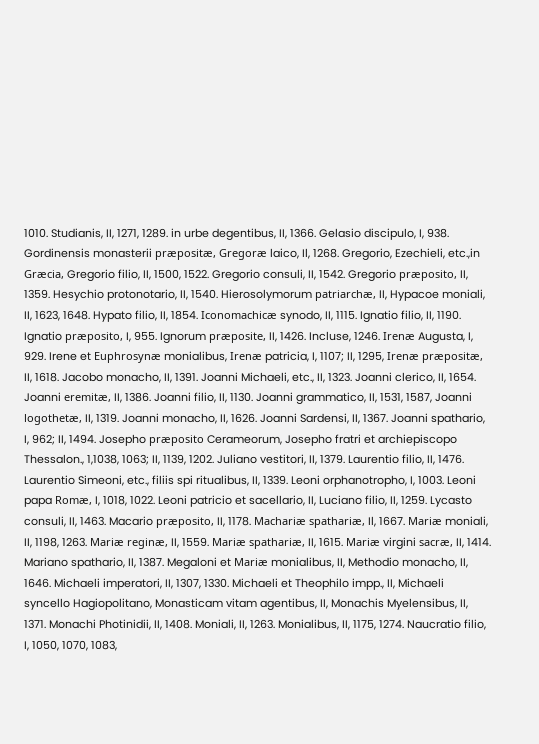1010. Studianis, II, 1271, 1289. in urbe degentibus, II, 1366. Gelasio discipulo, I, 938. Gordinensis monasterii præpositæ, Gregoræ laico, Il, 1268. Gregorio, Ezechieli, etc.,in Græcia, Gregorio filio, II, 1500, 1522. Gregorio consuli, II, 1542. Gregorio præposito, II, 1359. Hesychio protonotario, II, 1540. Hierosolymorum patriarchæ, II, Hypacoe moniali, II, 1623, 1648. Hypato filio, II, 1854. Iconomachicæ synodo, II, 1115. Ignatio filio, II, 1190. Ignatio præposito, I, 955. Ignorum præposite, II, 1426. Incluse, 1246. Irenæ Augusta, I, 929. Irene et Euphrosynæ monialibus, Irenæ patricia, I, 1107; II, 1295, Irenæ præpositæ, II, 1618. Jacobo monacho, II, 1391. Joanni Michaeli, etc., II, 1323. Joanni clerico, II, 1654. Joanni eremitæ, II, 1386. Joanni filio, II, 1130. Joanni grammatico, II, 1531, 1587, Joanni logothetæ, II, 1319. Joanni monacho, II, 1626. Joanni Sardensi, II, 1367. Joanni spathario, I, 962; II, 1494. Josepho præposito Cerameorum, Josepho fratri et archiepiscopo Thessalon., 1,1038, 1063; II, 1139, 1202. Juliano vestitori, II, 1379. Laurentio filio, II, 1476. Laurentio Simeoni, etc., filiis spi ritualibus, II, 1339. Leoni orphanotropho, I, 1003. Leoni papa Romæ, I, 1018, 1022. Leoni patricio et sacellario, II, Luciano filio, II, 1259. Lycasto consuli, II, 1463. Macario præposito, II, 1178. Machariæ spathariæ, Il, 1667. Mariæ moniali, II, 1198, 1263. Mariæ reginæ, II, 1559. Mariæ spathariæ, II, 1615. Mariæ virgini sacræ, II, 1414. Mariano spathario, II, 1387. Megaloni et Mariæ monialibus, II, Methodio monacho, II, 1646. Michaeli imperatori, II, 1307, 1330. Michaeli et Theophilo impp., II, Michaeli syncello Hagiopolitano, Monasticam vitam agentibus, II, Monachis Myelensibus, II, 1371. Monachi Photinidii, II, 1408. Moniali, II, 1263. Monialibus, II, 1175, 1274. Naucratio filio, I, 1050, 1070, 1083,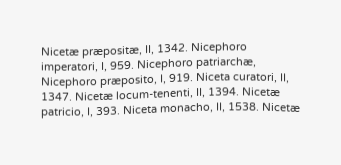Nicetæ præpositæ, II, 1342. Nicephoro imperatori, I, 959. Nicephoro patriarchæ, Nicephoro præposito, I, 919. Niceta curatori, II, 1347. Nicetæ locum-tenenti, II, 1394. Nicetæ patricio, I, 393. Niceta monacho, II, 1538. Nicetæ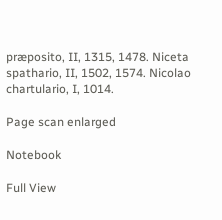præposito, II, 1315, 1478. Niceta spathario, II, 1502, 1574. Nicolao chartulario, I, 1014.

Page scan enlarged

Notebook

Full View